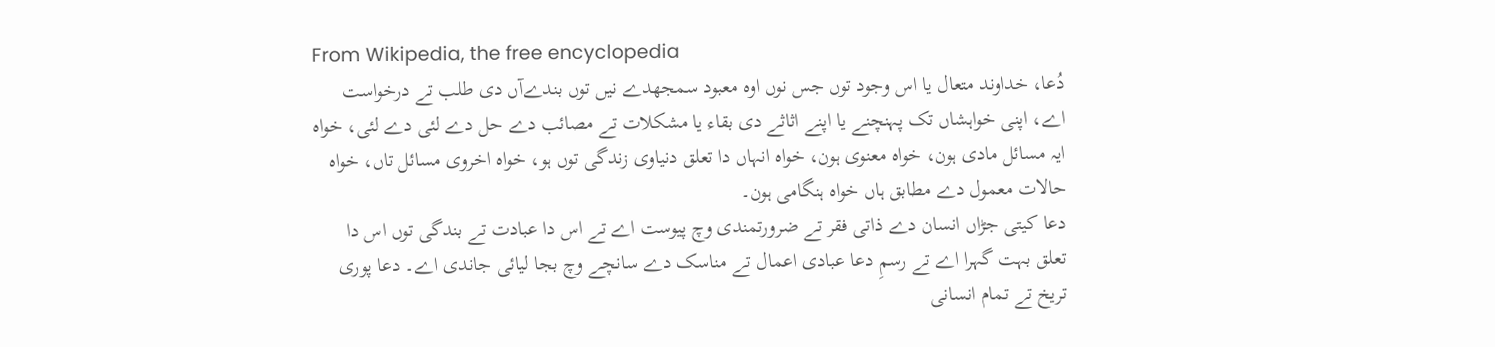From Wikipedia, the free encyclopedia
دُعا، خداوند متعال یا اس وجود توں جس نوں اوہ معبود سمجھدے نيں توں بندےآں دی طلب تے درخواست اے، اپنی خواہشاں تک پہنچنے یا اپنے اثاثے دی بقاء یا مشکلات تے مصائب دے حل دے لئی دے لئی، خواہ ایہ مسائل مادی ہون، خواہ معنوی ہون، خواہ انہاں دا تعلق دنیاوی زندگی توں ہو، خواہ اخروی مسائل تاں، خواہ حالات معمول دے مطابق ہاں خواہ ہنگامی ہون۔
دعا کيتی جڑاں انسان دے ذاتی فقر تے ضرورتمندی وچ پیوست اے تے اس دا عبادت تے بندگی توں اس دا تعلق بہت گہرا اے تے رسمِ دعا عبادی اعمال تے مناسک دے سانچے وچ بجا لیائی جاندی اے۔ دعا پوری تریخ تے تمام انسانی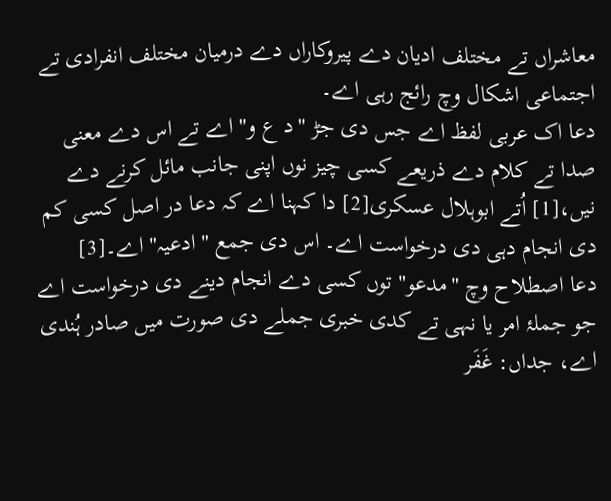معاشراں تے مختلف ادیان دے پیروکاراں دے درمیان مختلف انفرادی تے اجتماعی اشکال وچ رائج رہی اے۔
دعا اک عربی لفظ اے جس دی جڑ "د ع و" اے تے اس دے معنی صدا تے کلام دے ذریعے کسی چیز نوں اپنی جانب مائل کرنے دے نيں،[1] اُتے ابوہلال عسکری[2] دا کہنا اے کہ دعا در اصل کسی کم دی انجام دہی دی درخواست اے۔ اس دی جمع "ادعیہ" اے۔[3]
دعا اصطلاح وچ "مدعو" توں کسی دے انجام دینے دی درخواست اے جو جملۂ امر یا نہی تے کدی خبری جملے دی صورت ميں صادر ہُندی اے، جداں: غَفَر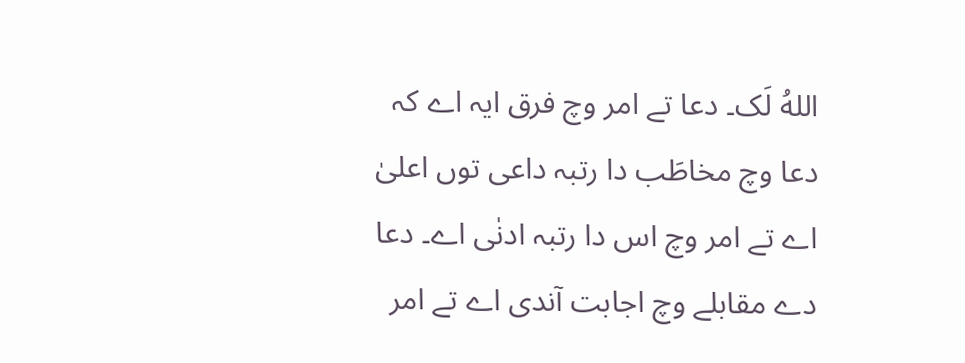اللهُ لَک۔ دعا تے امر وچ فرق ایہ اے کہ دعا وچ مخاطَب دا رتبہ داعی توں اعلیٰ اے تے امر وچ اس دا رتبہ ادنٰی اے۔ دعا دے مقابلے وچ اجابت آندی اے تے امر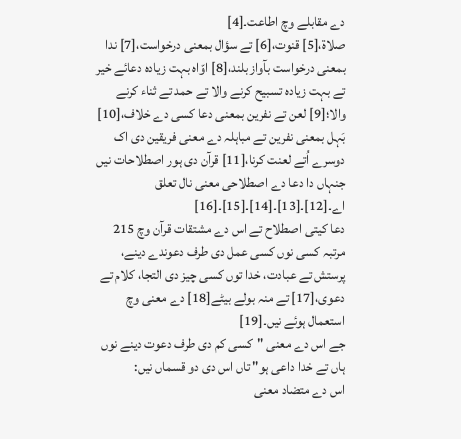دے مقابلے وچ اطاعت۔[4]
صلاۃ،[5] قنوت،[6] تے سؤال بمعنی درخواست،[7] ندا بمعنی درخواست بآواز بلند،[8] اوّاه بہت زيادہ دعائے خیر تے بہت زيادہ تسبیح کرنے والا تے حمد تے ثناء کرنے والا؛[9] لعن تے نفرین بمعنی دعا کسی دے خلاف،[10] بَہل بمعنی نفرین تے مباہلہ دے معنی فریقین دی اک دوسرے اُتے لعنت کرنا،[11] قرآن دی ہور اصطلاحات نيں جنہاں دا دعا دے اصطلاحی معنی نال تعلق اے۔[12]۔[13]۔[14]۔[15]۔[16]
دعا کيتی اصطلاح تے اس دے مشتقات قرآن وچ 215 مرتبہ کسی نوں کسی عمل دی طرف دعوندے دینے، پرستش تے عبادت، خدا توں کسی چیز دی التجا، کلام تے دعوی،[17] تے منہ بولے بیٹے[18] دے معنی وچ استعمال ہوئے نيں۔[19]
جے اس دے معنی "کسی کم دی طرف دعوت دینے نوں ہاں تے خدا داعی ہو" تاں اس دی دو قسماں نيں:
اس دے متضاد معنی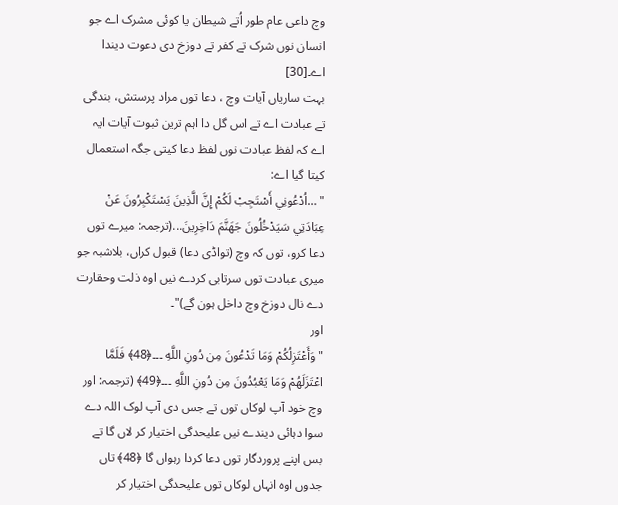وچ داعی عام طور اُتے شیطان یا کوئی مشرک اے جو انسان نوں شرک تے کفر تے دوزخ دی دعوت دیندا اے۔[30]
بہت ساریاں آیات وچ ، دعا توں مراد پرستش، بندگی تے عبادت اے تے اس گل دا اہم ترین ثبوت آیات ایہ اے کہ لفظ عبادت نوں لفظ دعا کيتی جگہ استعمال کيتا گیا اے:
" …اُدْعُونِي أَسْتَجِبْ لَكُمْ إِنَّ الَّذِينَ يَسْتَكْبِرُونَ عَنْ عِبَادَتِي سَيَدْخُلُونَ جَهَنَّمَ دَاخِرِينَ...(ترجمہ: میرے توں دعا کرو، توں کہ وچ (تواڈی دعا) قبول کراں، بلاشبہ جو میری عبادت توں سرتابی کردے نيں اوہ ذلت وحقارت دے نال دوزخ وچ داخل ہون گے)"۔
اور
"وَأَعْتَزِلُكُمْ وَمَا تَدْعُونَ مِن دُونِ اللَّهِ ۔۔۔﴿48﴾ فَلَمَّا اعْتَزَلَهُمْ وَمَا يَعْبُدُونَ مِن دُونِ اللَّهِ ۔۔۔﴿49﴾ (ترجمہ: اور وچ خود آپ لوکاں توں تے جس دی آپ لوک اللہ دے سوا دہائی دیندے نيں علیحدگی اختیار کر لاں گا تے بس اپنے پروردگار توں دعا کردا رہواں گا ﴿48﴾ تاں جدوں اوہ انہاں لوکاں توں علیحدگی اختیار کر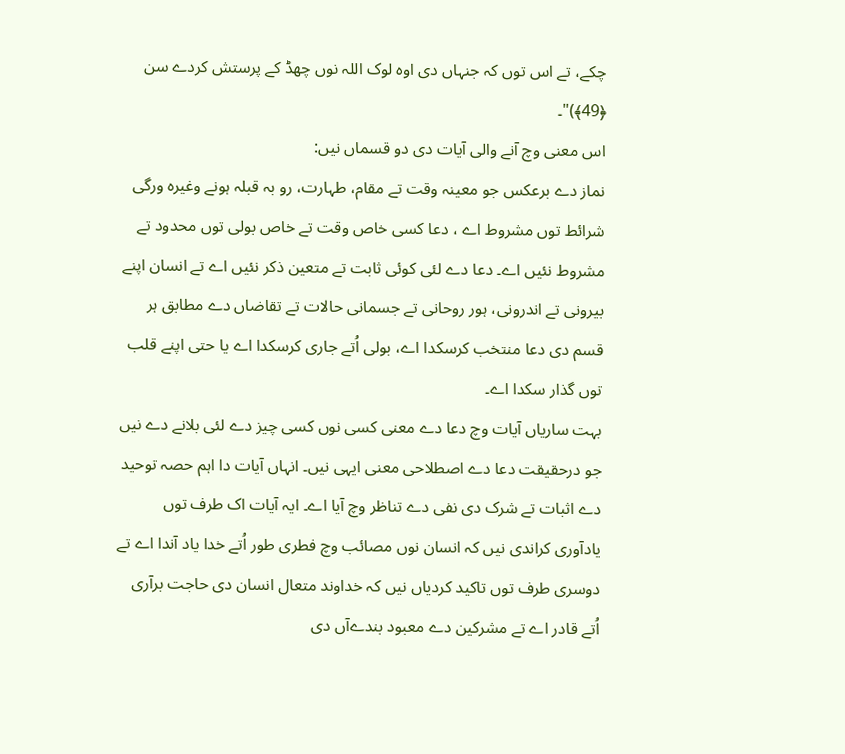چکے، تے اس توں کہ جنہاں دی اوہ لوک اللہ نوں چھڈ کے پرستش کردے سن ﴿49﴾)"۔
اس معنی وچ آنے والی آیات دی دو قسماں نيں:
نماز دے برعکس جو معینہ وقت تے مقام، طہارت، رو بہ قبلہ ہونے وغیرہ ورگی شرائط توں مشروط اے ، دعا کسی خاص وقت تے خاص بولی توں محدود تے مشروط نئيں اے۔ دعا دے لئی کوئی ثابت تے متعین ذکر نئيں اے تے انسان اپنے بیرونی تے اندرونی، ہور روحانی تے جسمانی حالات تے تقاضاں دے مطابق ہر قسم دی دعا منتخب کرسکدا اے، بولی اُتے جاری کرسکدا اے یا حتی اپنے قلب توں گذار سکدا اے۔
بہت ساریاں آیات وچ دعا دے معنی کسی نوں کسی چیز دے لئی بلانے دے نيں جو درحقیقت دعا دے اصطلاحی معنی ایہی نيں۔ انہاں آیات دا اہم حصہ توحید دے اثبات تے شرک دی نفی دے تناظر وچ آیا اے۔ ایہ آیات اک طرف توں یادآوری کراندی نيں کہ انسان نوں مصائب وچ فطری طور اُتے خدا یاد آندا اے تے دوسری طرف توں تاکید کردیاں نيں کہ خداوند متعال انسان دی حاجت برآری اُتے قادر اے تے مشرکین دے معبود بندےآں دی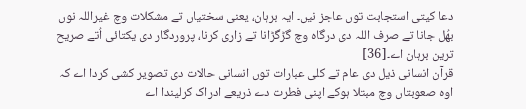دعا کيتی استجابت توں عاجز نيں۔ ایہ برہان، یعنی سختیاں تے مشکلات وچ غیراللہ نوں بھُل جانا تے صرف اللہ دی درگاہ وچ گڑگڑانا تے زاری کرنا، پروردگار دی یکتائی اُتے صریح ترین برہان اے۔[36]
قرآن انسانی ذیل دی عام تے کلی عبارات توں انسانی حالات دی تصویر کشی کردا اے کہ اوہ صعوبتاں وچ مبتلا ہوکے اپنی فطرت دے ذریعے ادراک کرلیندا اے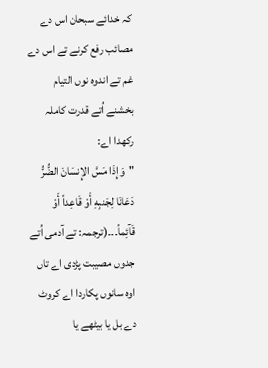کہ خدائے سبحان اس دے مصائب رفع کرنے تے اس دے غم تے اندوہ نوں التیام بخشنے اُتے قدرت کاملہ رکھدا اے:
"وَإِذَا مَسَّ الإِنسَانَ الضُّرُّ دَعَانَا لِجَنبِهِ أَوْ قَاعِداً أَوْ قَآئِماً۔۔۔(ترجمہ: تے آدمی اُتے جدوں مصیبت پڑدی اے تاں اوہ سانوں پکاردا اے کروٹ دے بل یا بیٹھے یا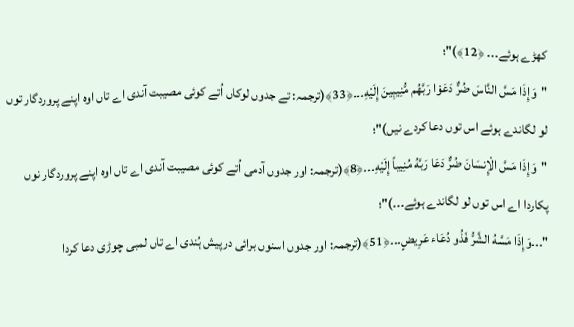کھڑے ہوئے۔۔۔ ﴿12﴾)"؛
"وَإِذَا مَسَّ النَّاسَ ضُرٌّ دَعَوْا رَبَّهُم مُّنِيبِينَ إِلَيْهِ۔۔۔﴿33﴾(ترجمہ: تے جدوں لوکاں اُتے کوئی مصیبت آندی اے تاں اوہ اپنے پروردگار توں لو لگاندے ہوئے اس توں دعا کردے نيں)"؛
"وَإِذَا مَسَّ الْإِنسَانَ ضُرٌّ دَعَا رَبَّهُ مُنِيباً إِلَيْهِ۔۔۔﴿8﴾(ترجمہ: اور جدوں آدمی اُتے کوئی مصیبت آندی اے تاں اوہ اپنے پروردگار نوں پکاردا اے اس توں لو لگاندے ہوئے۔۔۔)"؛
"۔۔۔وَإِذَا مَسَّهُ الشَّرُّ فَذُو دُعَاء عَرِيضٍ۔۔۔﴿51﴾(ترجمہ: اور جدوں اسنوں برائی درپیش ہُندی اے تاں لمبی چوڑی دعا کردا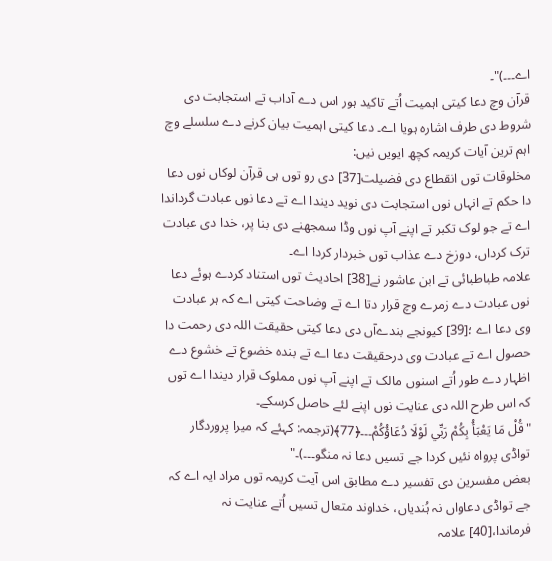اے۔۔۔)"۔
قرآن وچ دعا کيتی اہمیت اُتے تاکید ہور اس دے آداب تے استجابت دی شروط دی طرف اشارہ ہويا اے۔ دعا کيتی اہمیت بیان کرنے دے سلسلے وچ اہم ترین آیات کریمہ کچھ ایويں نيں:
مخلوقات توں انقطاع دی فضیلت[37] دی رو توں ہی قرآن لوکاں نوں دعا دا حکم تے انہاں نوں استجابت دی نوید دیندا اے تے دعا نوں عبادت گرداندا اے تے جو لوک تکبر تے اپنے آپ نوں وڈا سمجھنے دی بنا پر، خدا دی عبادت ترک کرداں، دوزخ دے عذاب توں خبردار کردا اے۔
علامہ طباطبائی تے ابن عاشور نے[38] احادیث توں استناد کردے ہوئے دعا نوں عبادت دے زمرے وچ قرار دتا اے تے وضاحت کيتی اے کہ ہر عبادت وی دعا اے ؛[39] کیونجے بندےآں دی دعا کيتی حقیقت اللہ دی رحمت دا حصول اے تے عبادت وی درحقیقت دعا اے تے بندہ خضوع تے خشوع دے اظہار دے طور اُتے اسنوں مالک تے اپنے آپ نوں مملوک قرار دیندا اے توں کہ اس طرح اللہ دی عنایت نوں اپنے لئے حاصل کرسکے۔
"قُلْ مَا يَعْبَأُ بِكُمْ رَبِّي لَوْلَا دُعَاؤُكُمْ۔۔۔﴿77﴾(ترجمہ: کہئے کہ میرا پروردگار تواڈی پرواہ نئيں کردا جے تسيں دعا نہ منگو۔۔۔)۔"
بعض مفسرین دی تفسیر دے مطابق اس آیت کریمہ توں مراد ایہ اے کہ جے تواڈی دعاواں نہ ہُندیاں، خداوند متعال تسيں اُتے عنایت نہ فرماندا،[40] علامہ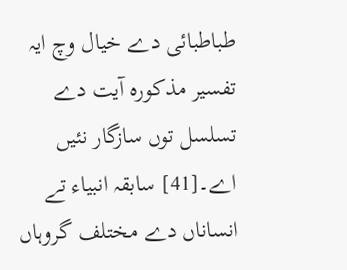طباطبائی دے خیال وچ ایہ تفسیر مذکورہ آيت دے تسلسل توں سازگار نئيں اے۔[41] سابقہ انبیاء تے انساناں دے مختلف گروہاں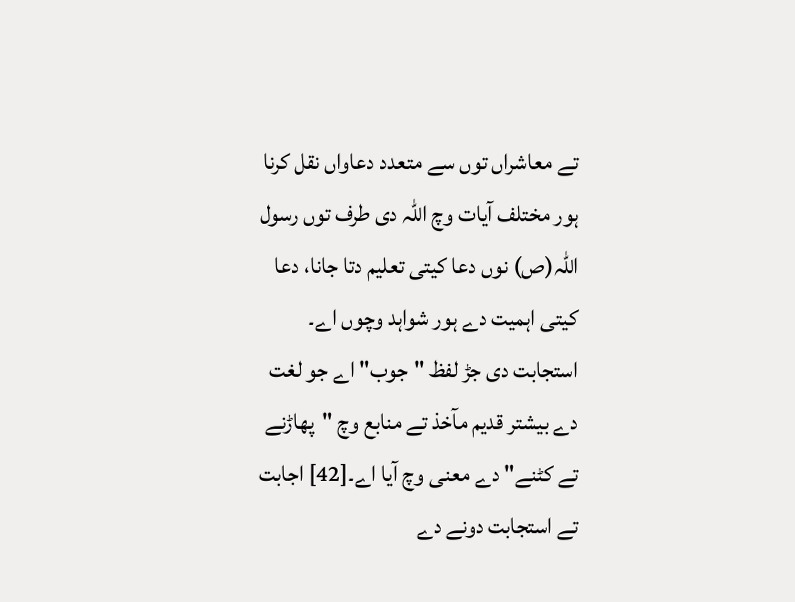تے معاشراں توں سے متعدد دعاواں نقل کرنا ہور مختلف آیات وچ اللہ دی طرف توں رسول اللہ(ص) نوں دعا کيتی تعلیم دتا جانا، دعا کيتی اہمیت دے ہور شواہد وچوں اے۔
استجابت دی جڑ لفظ "جوب" اے جو لغت دے بیشتر قدیم مآخذ تے منابع وچ "پھاڑنے تے کٹنے" دے معنی وچ آیا اے۔[42] اجابت تے استجابت دونے دے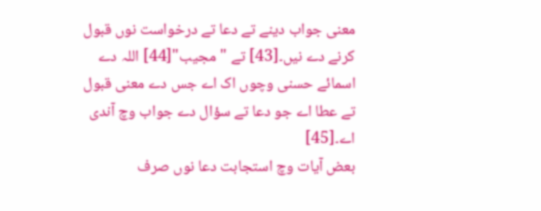معنی جواب دینے تے دعا تے درخواست نوں قبول کرنے دے نيں۔[43] تے "مجیب"[44] اللہ دے اسمائے حسنی وچوں اک اے جس دے معنی قبول تے عطا اے جو دعا تے سؤال دے جواب وچ آندی اے۔[45]
بعض آیات وچ استجابت دعا نوں صرف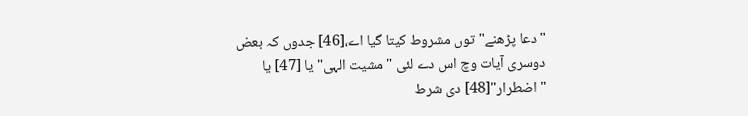"دعا پڑھنے" توں مشروط کيتا گیا اے،[46] جدوں کہ بعض دوسری آیات وچ اس دے لئی "مشیت الہی" یا [47] یا "اضطرار"[48] دی شرط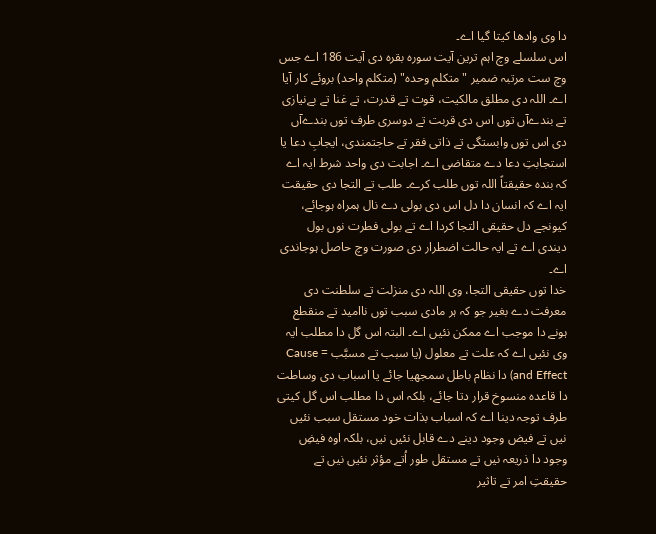دا وی وادھا کيتا گیا اے۔
اس سلسلے وچ اہم ترین آیت سورہ بقرہ دی آیت 186 اے جس وچ ست مرتبہ ضمیر "متکلم وحدہ" (متکلم واحد) بروئے کار آیا اے۔ اللہ دی مطلق مالکیت، قوت تے قدرت، تے غنا تے بےنیازی تے بندےآں توں اس دی قربت تے دوسری طرف توں بندےآں دی اس توں وابستگی تے ذاتی فقر تے حاجتمندی، ایجابِ دعا یا استجابتِ دعا دے متقاضی اے۔ اجابت دی واحد شرط ایہ اے کہ بندہ حقیقتاً اللہ توں طلب کرے۔ طلب تے التجا دی حقیقت ایہ اے کہ انسان دا دل اس دی بولی دے نال ہمراہ ہوجائے، کیونجے دل حقیقی التجا کردا اے تے بولی فطرت نوں بول دیندی اے تے ایہ حالت اضطرار دی صورت وچ حاصل ہوجاندی اے۔
خدا توں حقیقی التجا، وی اللہ دی منزلت تے سلطنت دی معرفت دے بغیر جو کہ ہر مادی سبب توں ناامید تے منقطع ہونے دا موجب اے ممکن نئيں اے۔ البتہ اس گل دا مطلب ایہ وی نئيں اے کہ علت تے معلول (یا سبب تے مسبَّب = Cause and Effect) دا نظام باطل سمجھیا جائے یا اسباب دی وساطت دا قاعدہ منسوخ قرار دتا جائے، بلکہ اس دا مطلب اس گل کيتی طرف توجہ دینا اے کہ اسباب بذات خود مستقل سبب نئيں نيں تے فیض وجود دینے دے قابل نئيں نيں، بلکہ اوہ فیضِ وجود دا ذریعہ نيں تے مستقل طور اُتے مؤثر نئيں نيں تے حقیقتِ امر تے تاثیر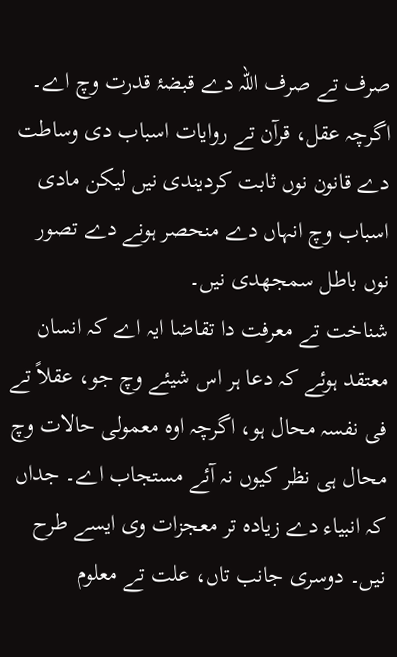صرف تے صرف اللہ دے قبضۂ قدرت وچ اے۔ اگرچہ عقل، قرآن تے روایات اسباب دی وساطت دے قانون نوں ثابت کردیندی نيں لیکن مادی اسباب وچ انہاں دے منحصر ہونے دے تصور نوں باطل سمجھدی نيں۔
شناخت تے معرفت دا تقاضا ایہ اے کہ انسان معتقد ہوئے کہ دعا ہر اس شیئے وچ جو، عقلاً تے فی نفسہ محال ہو، اگرچہ اوہ معمولی حالات وچ محال ہی نظر کیوں نہ آئے مستجاب اے۔ جداں کہ انبیاء دے زیادہ تر معجزات وی ايسے طرح نيں۔ دوسری جانب تاں، علت تے معلوم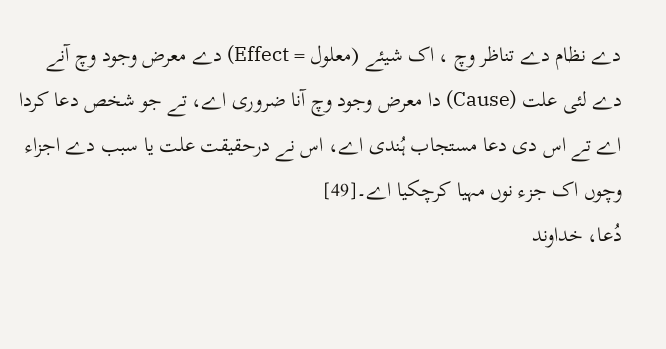دے نظام دے تناظر وچ ، اک شیئے (معلول = Effect) دے معرض وجود وچ آنے دے لئی علت (Cause) دا معرض وجود وچ آنا ضروری اے، تے جو شخص دعا کردا اے تے اس دی دعا مستجاب ہُندی اے، اس نے درحقیقت علت یا سبب دے اجزاء وچوں اک جزء نوں مہیا کرچکيا اے۔[49]
دُعا، خداوند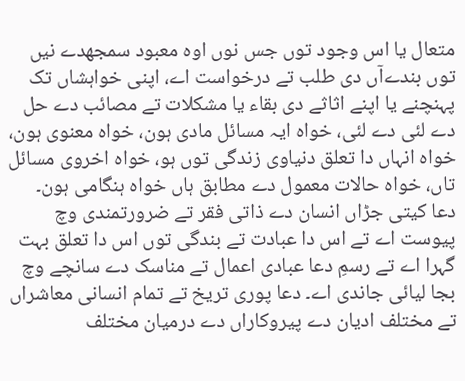متعال یا اس وجود توں جس نوں اوہ معبود سمجھدے نيں توں بندےآں دی طلب تے درخواست اے، اپنی خواہشاں تک پہنچنے یا اپنے اثاثے دی بقاء یا مشکلات تے مصائب دے حل دے لئی دے لئی، خواہ ایہ مسائل مادی ہون، خواہ معنوی ہون، خواہ انہاں دا تعلق دنیاوی زندگی توں ہو، خواہ اخروی مسائل تاں، خواہ حالات معمول دے مطابق ہاں خواہ ہنگامی ہون۔
دعا کيتی جڑاں انسان دے ذاتی فقر تے ضرورتمندی وچ پیوست اے تے اس دا عبادت تے بندگی توں اس دا تعلق بہت گہرا اے تے رسمِ دعا عبادی اعمال تے مناسک دے سانچے وچ بجا لیائی جاندی اے۔ دعا پوری تریخ تے تمام انسانی معاشراں تے مختلف ادیان دے پیروکاراں دے درمیان مختلف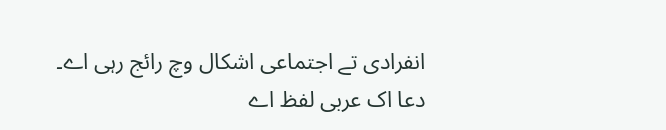انفرادی تے اجتماعی اشکال وچ رائج رہی اے۔
دعا اک عربی لفظ اے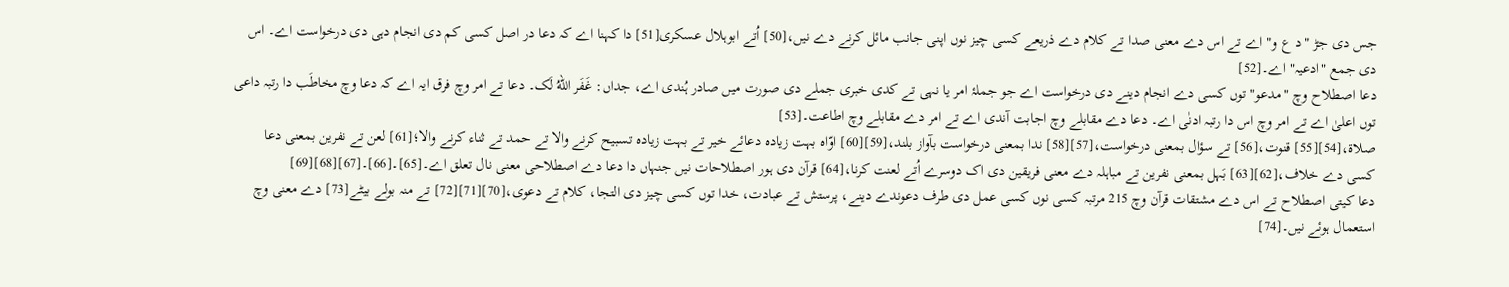جس دی جڑ "د ع و" اے تے اس دے معنی صدا تے کلام دے ذریعے کسی چیز نوں اپنی جانب مائل کرنے دے نيں،[50] اُتے ابوہلال عسکری[51] دا کہنا اے کہ دعا در اصل کسی کم دی انجام دہی دی درخواست اے۔ اس دی جمع "ادعیہ" اے۔[52]
دعا اصطلاح وچ "مدعو" توں کسی دے انجام دینے دی درخواست اے جو جملۂ امر یا نہی تے کدی خبری جملے دی صورت ميں صادر ہُندی اے، جداں: غَفَر اللهُ لَک۔ دعا تے امر وچ فرق ایہ اے کہ دعا وچ مخاطَب دا رتبہ داعی توں اعلیٰ اے تے امر وچ اس دا رتبہ ادنٰی اے۔ دعا دے مقابلے وچ اجابت آندی اے تے امر دے مقابلے وچ اطاعت۔[53]
صلاۃ،[54][55] قنوت،[56] تے سؤال بمعنی درخواست،[57][58] ندا بمعنی درخواست بآواز بلند،[59][60] اوّاه بہت زيادہ دعائے خیر تے بہت زيادہ تسبیح کرنے والا تے حمد تے ثناء کرنے والا؛[61] لعن تے نفرین بمعنی دعا کسی دے خلاف،[62][63] بَہل بمعنی نفرین تے مباہلہ دے معنی فریقین دی اک دوسرے اُتے لعنت کرنا،[64] قرآن دی ہور اصطلاحات نيں جنہاں دا دعا دے اصطلاحی معنی نال تعلق اے۔[65]۔[66]۔[67][68][69]
دعا کيتی اصطلاح تے اس دے مشتقات قرآن وچ 215 مرتبہ کسی نوں کسی عمل دی طرف دعوندے دینے، پرستش تے عبادت، خدا توں کسی چیز دی التجا، کلام تے دعوی،[70][71][72] تے منہ بولے بیٹے[73] دے معنی وچ استعمال ہوئے نيں۔[74]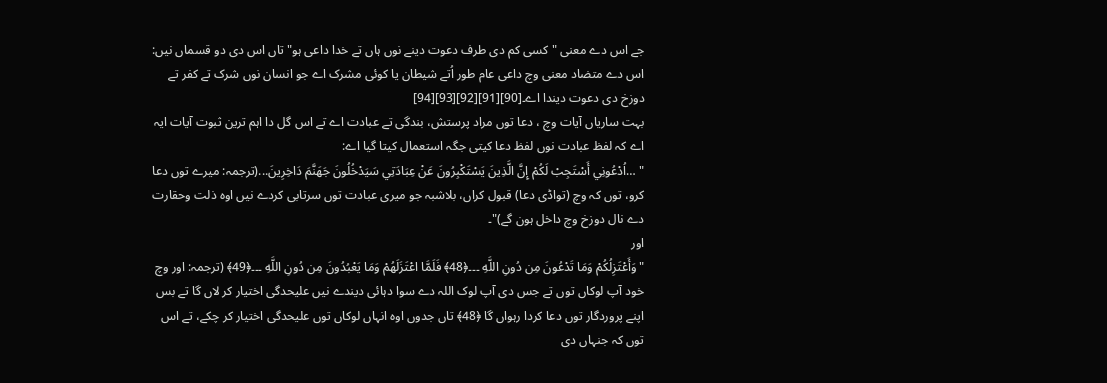جے اس دے معنی "کسی کم دی طرف دعوت دینے نوں ہاں تے خدا داعی ہو" تاں اس دی دو قسماں نيں:
اس دے متضاد معنی وچ داعی عام طور اُتے شیطان یا کوئی مشرک اے جو انسان نوں شرک تے کفر تے دوزخ دی دعوت دیندا اے۔[90][91][92][93][94]
بہت ساریاں آیات وچ ، دعا توں مراد پرستش، بندگی تے عبادت اے تے اس گل دا اہم ترین ثبوت آیات ایہ اے کہ لفظ عبادت نوں لفظ دعا کيتی جگہ استعمال کيتا گیا اے:
" …اُدْعُونِي أَسْتَجِبْ لَكُمْ إِنَّ الَّذِينَ يَسْتَكْبِرُونَ عَنْ عِبَادَتِي سَيَدْخُلُونَ جَهَنَّمَ دَاخِرِينَ...(ترجمہ: میرے توں دعا کرو، توں کہ وچ (تواڈی دعا) قبول کراں، بلاشبہ جو میری عبادت توں سرتابی کردے نيں اوہ ذلت وحقارت دے نال دوزخ وچ داخل ہون گے)"۔
اور
"وَأَعْتَزِلُكُمْ وَمَا تَدْعُونَ مِن دُونِ اللَّهِ ۔۔۔﴿48﴾ فَلَمَّا اعْتَزَلَهُمْ وَمَا يَعْبُدُونَ مِن دُونِ اللَّهِ ۔۔۔﴿49﴾ (ترجمہ: اور وچ خود آپ لوکاں توں تے جس دی آپ لوک اللہ دے سوا دہائی دیندے نيں علیحدگی اختیار کر لاں گا تے بس اپنے پروردگار توں دعا کردا رہواں گا ﴿48﴾ تاں جدوں اوہ انہاں لوکاں توں علیحدگی اختیار کر چکے، تے اس توں کہ جنہاں دی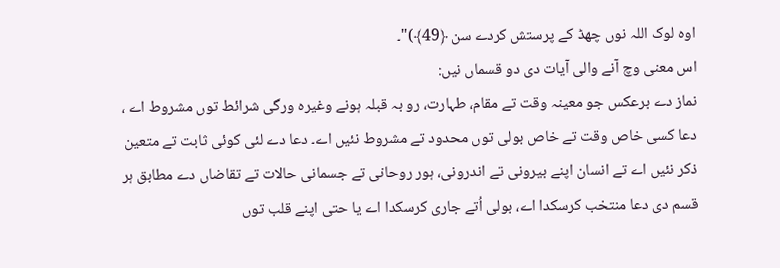اوہ لوک اللہ نوں چھڈ کے پرستش کردے سن ﴿49﴾)"۔
اس معنی وچ آنے والی آیات دی دو قسماں نيں:
نماز دے برعکس جو معینہ وقت تے مقام، طہارت، رو بہ قبلہ ہونے وغیرہ ورگی شرائط توں مشروط اے ، دعا کسی خاص وقت تے خاص بولی توں محدود تے مشروط نئيں اے۔ دعا دے لئی کوئی ثابت تے متعین ذکر نئيں اے تے انسان اپنے بیرونی تے اندرونی، ہور روحانی تے جسمانی حالات تے تقاضاں دے مطابق ہر قسم دی دعا منتخب کرسکدا اے، بولی اُتے جاری کرسکدا اے یا حتی اپنے قلب توں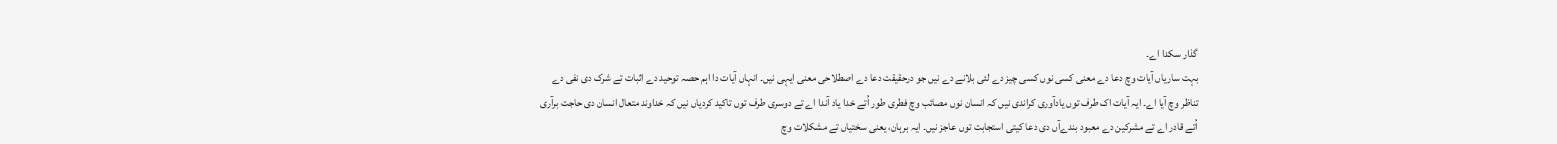گذار سکدا اے۔
بہت ساریاں آیات وچ دعا دے معنی کسی نوں کسی چیز دے لئی بلانے دے نيں جو درحقیقت دعا دے اصطلاحی معنی ایہی نيں۔ انہاں آیات دا اہم حصہ توحید دے اثبات تے شرک دی نفی دے تناظر وچ آیا اے۔ ایہ آیات اک طرف توں یادآوری کراندی نيں کہ انسان نوں مصائب وچ فطری طور اُتے خدا یاد آندا اے تے دوسری طرف توں تاکید کردیاں نيں کہ خداوند متعال انسان دی حاجت برآری اُتے قادر اے تے مشرکین دے معبود بندےآں دی دعا کيتی استجابت توں عاجز نيں۔ ایہ برہان، یعنی سختیاں تے مشکلات وچ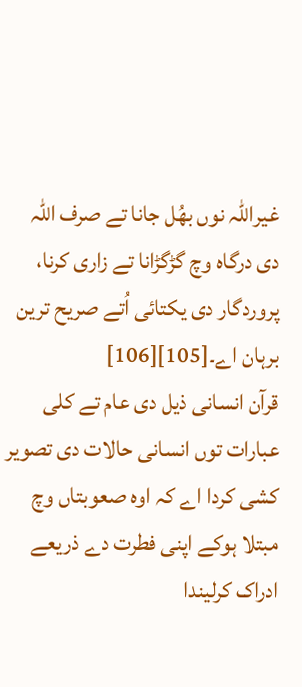غیراللہ نوں بھُل جانا تے صرف اللہ دی درگاہ وچ گڑگڑانا تے زاری کرنا، پروردگار دی یکتائی اُتے صریح ترین برہان اے۔[105][106]
قرآن انسانی ذیل دی عام تے کلی عبارات توں انسانی حالات دی تصویر کشی کردا اے کہ اوہ صعوبتاں وچ مبتلا ہوکے اپنی فطرت دے ذریعے ادراک کرلیندا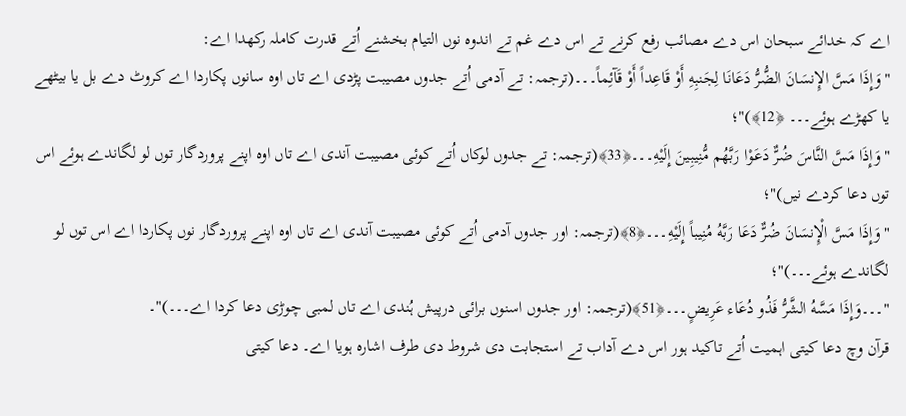اے کہ خدائے سبحان اس دے مصائب رفع کرنے تے اس دے غم تے اندوہ نوں التیام بخشنے اُتے قدرت کاملہ رکھدا اے:
"وَإِذَا مَسَّ الإِنسَانَ الضُّرُّ دَعَانَا لِجَنبِهِ أَوْ قَاعِداً أَوْ قَآئِماً۔۔۔(ترجمہ: تے آدمی اُتے جدوں مصیبت پڑدی اے تاں اوہ سانوں پکاردا اے کروٹ دے بل یا بیٹھے یا کھڑے ہوئے۔۔۔ ﴿12﴾)"؛
"وَإِذَا مَسَّ النَّاسَ ضُرٌّ دَعَوْا رَبَّهُم مُّنِيبِينَ إِلَيْهِ۔۔۔﴿33﴾(ترجمہ: تے جدوں لوکاں اُتے کوئی مصیبت آندی اے تاں اوہ اپنے پروردگار توں لو لگاندے ہوئے اس توں دعا کردے نيں)"؛
"وَإِذَا مَسَّ الْإِنسَانَ ضُرٌّ دَعَا رَبَّهُ مُنِيباً إِلَيْهِ۔۔۔﴿8﴾(ترجمہ: اور جدوں آدمی اُتے کوئی مصیبت آندی اے تاں اوہ اپنے پروردگار نوں پکاردا اے اس توں لو لگاندے ہوئے۔۔۔)"؛
"۔۔۔وَإِذَا مَسَّهُ الشَّرُّ فَذُو دُعَاء عَرِيضٍ۔۔۔﴿51﴾(ترجمہ: اور جدوں اسنوں برائی درپیش ہُندی اے تاں لمبی چوڑی دعا کردا اے۔۔۔)"۔
قرآن وچ دعا کيتی اہمیت اُتے تاکید ہور اس دے آداب تے استجابت دی شروط دی طرف اشارہ ہويا اے۔ دعا کيتی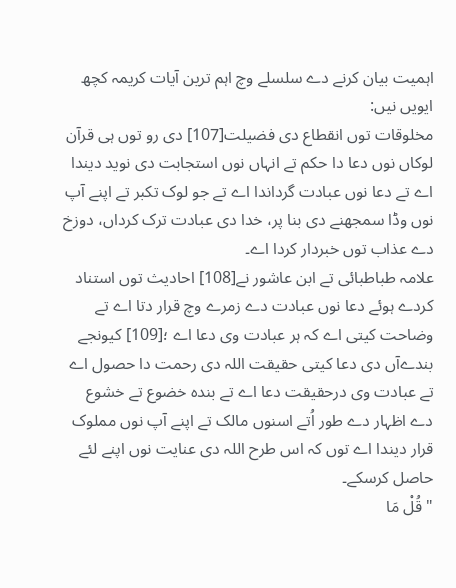اہمیت بیان کرنے دے سلسلے وچ اہم ترین آیات کریمہ کچھ ایويں نيں:
مخلوقات توں انقطاع دی فضیلت[107] دی رو توں ہی قرآن لوکاں نوں دعا دا حکم تے انہاں نوں استجابت دی نوید دیندا اے تے دعا نوں عبادت گرداندا اے تے جو لوک تکبر تے اپنے آپ نوں وڈا سمجھنے دی بنا پر، خدا دی عبادت ترک کرداں، دوزخ دے عذاب توں خبردار کردا اے۔
علامہ طباطبائی تے ابن عاشور نے[108] احادیث توں استناد کردے ہوئے دعا نوں عبادت دے زمرے وچ قرار دتا اے تے وضاحت کيتی اے کہ ہر عبادت وی دعا اے ؛[109] کیونجے بندےآں دی دعا کيتی حقیقت اللہ دی رحمت دا حصول اے تے عبادت وی درحقیقت دعا اے تے بندہ خضوع تے خشوع دے اظہار دے طور اُتے اسنوں مالک تے اپنے آپ نوں مملوک قرار دیندا اے توں کہ اس طرح اللہ دی عنایت نوں اپنے لئے حاصل کرسکے۔
"قُلْ مَا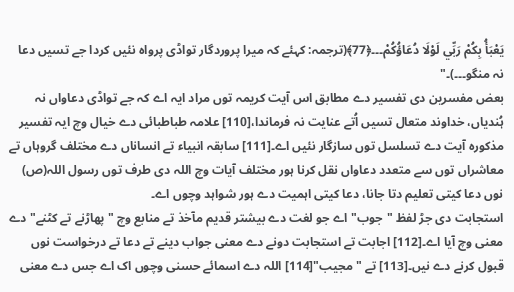يَعْبَأُ بِكُمْ رَبِّي لَوْلَا دُعَاؤُكُمْ۔۔۔﴿77﴾(ترجمہ: کہئے کہ میرا پروردگار تواڈی پرواہ نئيں کردا جے تسيں دعا نہ منگو۔۔۔)۔"
بعض مفسرین دی تفسیر دے مطابق اس آیت کریمہ توں مراد ایہ اے کہ جے تواڈی دعاواں نہ ہُندیاں، خداوند متعال تسيں اُتے عنایت نہ فرماندا،[110] علامہ طباطبائی دے خیال وچ ایہ تفسیر مذکورہ آيت دے تسلسل توں سازگار نئيں اے۔[111] سابقہ انبیاء تے انساناں دے مختلف گروہاں تے معاشراں توں سے متعدد دعاواں نقل کرنا ہور مختلف آیات وچ اللہ دی طرف توں رسول اللہ(ص) نوں دعا کيتی تعلیم دتا جانا، دعا کيتی اہمیت دے ہور شواہد وچوں اے۔
استجابت دی جڑ لفظ "جوب" اے جو لغت دے بیشتر قدیم مآخذ تے منابع وچ "پھاڑنے تے کٹنے" دے معنی وچ آیا اے۔[112] اجابت تے استجابت دونے دے معنی جواب دینے تے دعا تے درخواست نوں قبول کرنے دے نيں۔[113] تے "مجیب"[114] اللہ دے اسمائے حسنی وچوں اک اے جس دے معنی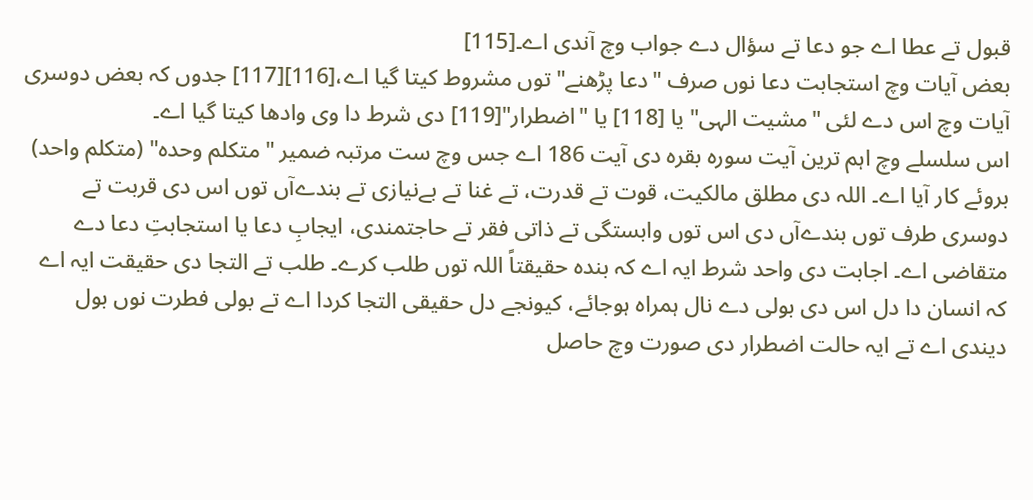قبول تے عطا اے جو دعا تے سؤال دے جواب وچ آندی اے۔[115]
بعض آیات وچ استجابت دعا نوں صرف "دعا پڑھنے" توں مشروط کيتا گیا اے،[116][117] جدوں کہ بعض دوسری آیات وچ اس دے لئی "مشیت الہی" یا [118] یا "اضطرار"[119] دی شرط دا وی وادھا کيتا گیا اے۔
اس سلسلے وچ اہم ترین آیت سورہ بقرہ دی آیت 186 اے جس وچ ست مرتبہ ضمیر "متکلم وحدہ" (متکلم واحد) بروئے کار آیا اے۔ اللہ دی مطلق مالکیت، قوت تے قدرت، تے غنا تے بےنیازی تے بندےآں توں اس دی قربت تے دوسری طرف توں بندےآں دی اس توں وابستگی تے ذاتی فقر تے حاجتمندی، ایجابِ دعا یا استجابتِ دعا دے متقاضی اے۔ اجابت دی واحد شرط ایہ اے کہ بندہ حقیقتاً اللہ توں طلب کرے۔ طلب تے التجا دی حقیقت ایہ اے کہ انسان دا دل اس دی بولی دے نال ہمراہ ہوجائے، کیونجے دل حقیقی التجا کردا اے تے بولی فطرت نوں بول دیندی اے تے ایہ حالت اضطرار دی صورت وچ حاصل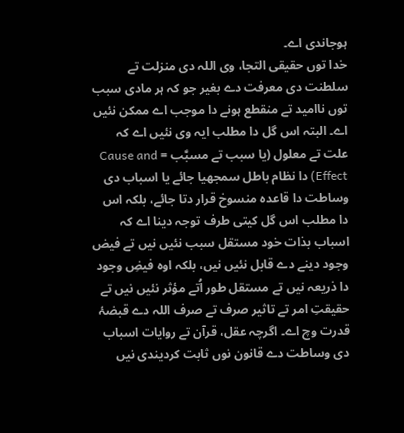ہوجاندی اے۔
خدا توں حقیقی التجا، وی اللہ دی منزلت تے سلطنت دی معرفت دے بغیر جو کہ ہر مادی سبب توں ناامید تے منقطع ہونے دا موجب اے ممکن نئيں اے۔ البتہ اس گل دا مطلب ایہ وی نئيں اے کہ علت تے معلول (یا سبب تے مسبَّب = Cause and Effect) دا نظام باطل سمجھیا جائے یا اسباب دی وساطت دا قاعدہ منسوخ قرار دتا جائے، بلکہ اس دا مطلب اس گل کيتی طرف توجہ دینا اے کہ اسباب بذات خود مستقل سبب نئيں نيں تے فیض وجود دینے دے قابل نئيں نيں، بلکہ اوہ فیضِ وجود دا ذریعہ نيں تے مستقل طور اُتے مؤثر نئيں نيں تے حقیقتِ امر تے تاثیر صرف تے صرف اللہ دے قبضۂ قدرت وچ اے۔ اگرچہ عقل، قرآن تے روایات اسباب دی وساطت دے قانون نوں ثابت کردیندی نيں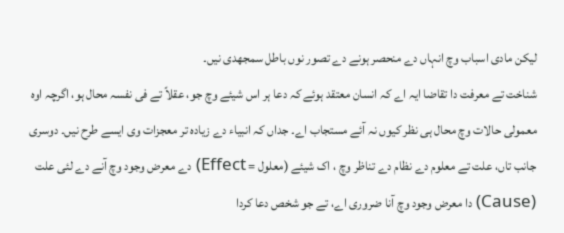لیکن مادی اسباب وچ انہاں دے منحصر ہونے دے تصور نوں باطل سمجھدی نيں۔
شناخت تے معرفت دا تقاضا ایہ اے کہ انسان معتقد ہوئے کہ دعا ہر اس شیئے وچ جو، عقلاً تے فی نفسہ محال ہو، اگرچہ اوہ معمولی حالات وچ محال ہی نظر کیوں نہ آئے مستجاب اے۔ جداں کہ انبیاء دے زیادہ تر معجزات وی ايسے طرح نيں۔ دوسری جانب تاں، علت تے معلوم دے نظام دے تناظر وچ ، اک شیئے (معلول = Effect) دے معرض وجود وچ آنے دے لئی علت (Cause) دا معرض وجود وچ آنا ضروری اے، تے جو شخص دعا کردا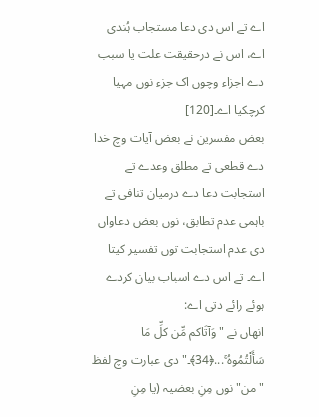اے تے اس دی دعا مستجاب ہُندی اے، اس نے درحقیقت علت یا سبب دے اجزاء وچوں اک جزء نوں مہیا کرچکيا اے۔[120]
بعض مفسرین نے بعض آیات وچ خدا دے قطعی تے مطلق وعدے تے استجابت دعا دے درمیان تنافی تے باہمی عدم تطابق، نوں بعض دعاواں دی عدم استجابت توں تفسیر کيتا اے۔ تے اس دے اسباب بیان کردے ہوئے رائے دتی اے:
انھاں نے " وَآتَاکم مِّن کلِّ مَا سَأَلْتُمُوهُ ۚ...﴿34﴾۔" دی عبارت وچ لفظ "من" نوں مِنِ بعضیہ (یا مِنِ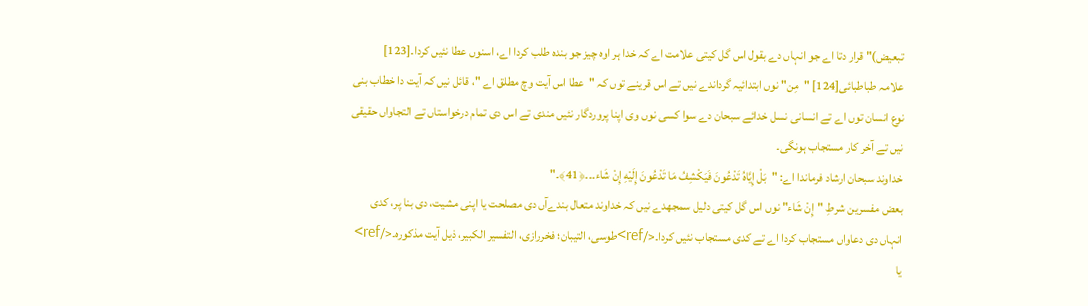تبعیض)" قرار دتا اے جو انہاں دے بقول اس گل کيتی علامت اے کہ خدا ہر اوہ چیز جو بندہ طلب کردا اے، اسنوں عطا نئيں کردا۔[123]
علامہ طباطبائی[124] "مِن" نوں ابتدائیہ گرداندے نيں تے اس قرینے توں کہ "عطا اس آیت وچ مطلق اے "، قائل نيں کہ آیت دا خطاب بنی نوع انسان توں اے تے انسانی نسل خدائے سبحان دے سوا کسی نوں وی اپنا پروردگار نئيں مندی تے اس دی تمام درخواستاں تے التجاواں حقیقی نيں تے آخر کار مستجاب ہونگی۔
خداوند سبحان ارشاد فرماندا اے: "بَلْ إِيَّاهُ تَدْعُونَ فَيَكْشِفُ مَا تَدْعُونَ إِلَيْهِ إِنْ شَاء۔۔۔﴿41﴾۔"
بعض مفسرین شرطِ "إِنْ شَاء" نوں اس گل کيتی دلیل سمجھدے نيں کہ خداوند متعال بندےآں دی مصلحت یا اپنی مشیت، دی بنا پر، کدی انہاں دی دعاواں مستجاب کردا اے تے کدی مستجاب نئيں کردا۔</ref>طوسی، التیبان؛ فخررازی، التفسیر الکبیر، ذیل آیت مذکورہ۔</ref> یا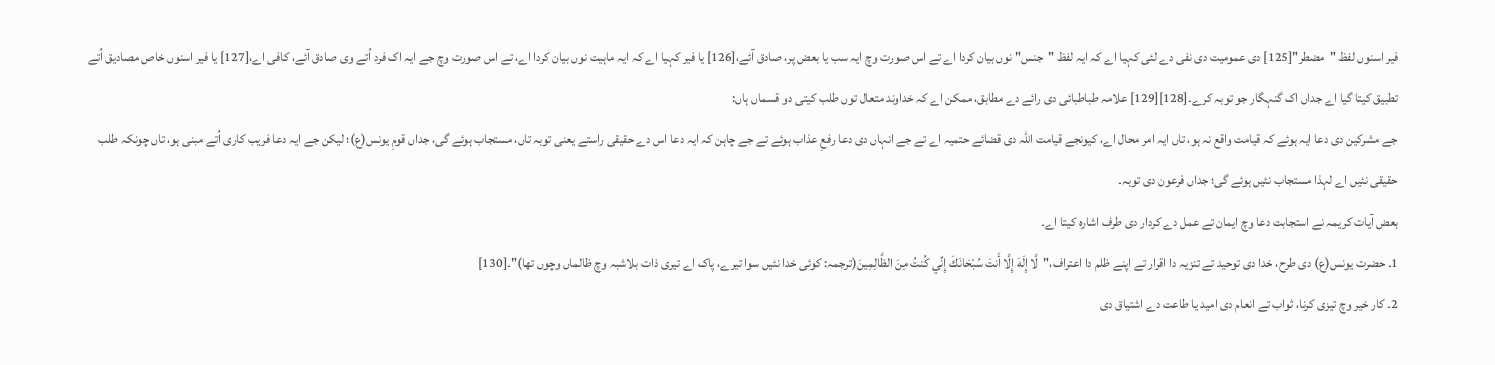فیر اسنوں لفظ "مضطر"[125] دی عمومیت دی نفی دے لئی کہیا اے کہ ایہ لفظ "جنس" نوں بیان کردا اے تے اس صورت وچ ایہ سب یا بعض پر، صادق آئے،[126] یا فیر کہیا اے کہ ایہ ماہیت نوں بیان کردا اے، تے اس صورت وچ جے ایہ اک فرد اُتے وی صادق آئے، کافی اے،[127] یا فیر اسنوں خاص مصادیق اُتے تطبیق کيتا گیا اے جداں اک گنہگار جو توبہ کرے۔[128][129] علامہ طباطبائی دی رائے دے مطابق، ممکن اے کہ خداوند متعال توں طلب کيتی دو قسماں ہاں:
جے مشرکین دی دعا ایہ ہوئے کہ قیامت واقع نہ ہو، تاں ایہ امر محال اے، کیونجے قیامت اللہ دی قضائے حتمیہ اے تے جے انہاں دی دعا رفعِ عذاب ہوئے تے جے چاہن کہ ایہ دعا اس دے حقیقی راستے یعنی توبہ تاں، مستجاب ہوئے گی، جداں قومِ یونس(ع)؛ لیکن جے ایہ دعا فریب کاری اُتے مبنی ہو، تاں چونکہ طلب حقیقی نئيں اے لہذا مستجاب نئيں ہوئے گی؛ جداں فرعون دی توبہ۔
بعض آیات کریمہ نے استجابت دعا وچ ایمان تے عمل دے کردار دی طرف اشارہ کيتا اے۔
1۔ حضرت یونس(ع) دی طرح، خدا دی توحید تے تنزیہ دا اقرار تے اپنے ظلم دا اعتراف،"لَّا إِلَهَ إِلَّا أَنتَ سُبْحَانَكَ إِنِّي كُنتُ مِنَ الظَّالِمِينَ(ترجمہ: کوئی خدا نئيں سوا تیرے، پاک اے تیری ذات بلاشبہ وچ ظالماں وچوں تھا)"۔[130]
2۔ کار خیر وچ تیزی کرنا، ثواب تے انعام دی امید یا طاعت دے اشتیاق دی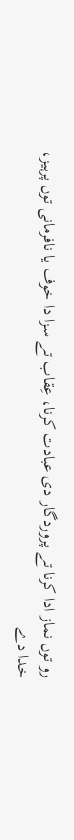رو توں نماز ادا کرنا تے پروردگار دی عبادت کرنا، عِقاب تے سزا دا خوف یا نافرمانی توں پرہیز، خدا دے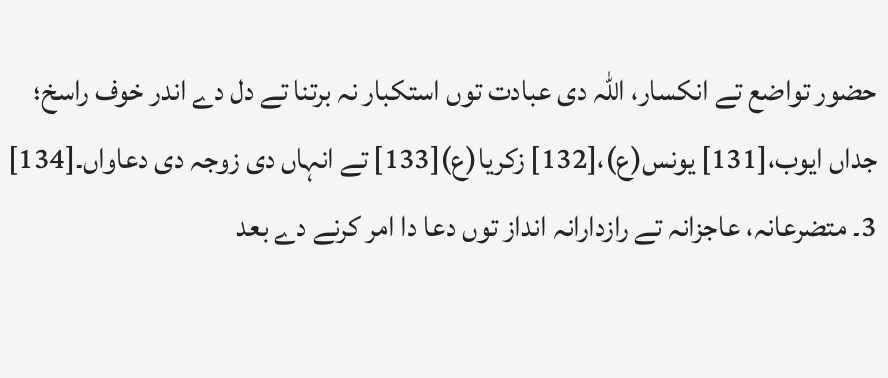حضور تواضع تے انکسار، اللہ دی عبادت توں استکبار نہ برتنا تے دل دے اندر خوف راسخ؛ جداں ایوب،[131] یونس(ع)،[132] زکریا(ع)[133] تے انہاں دی زوجہ دی دعاواں۔[134]
3۔ متضرعانہ، عاجزانہ تے رازدارانہ انداز توں دعا دا امر کرنے دے بعد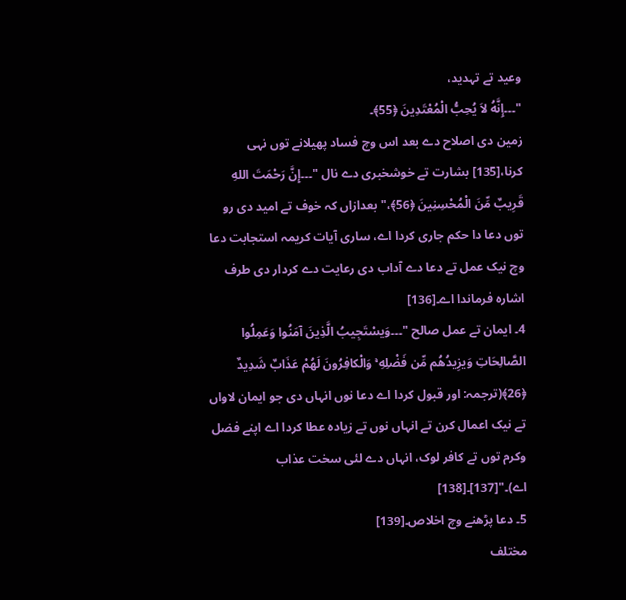وعید تے تہدید،
"۔۔۔إِنَّهُ لاَ يُحِبُّ الْمُعْتَدِينَ ﴿55﴾۔
زمین دی اصلاح دے بعد اس وچ فساد پھیلانے توں نہی کرنا،[135] بشارت تے خوشخبری دے نال "۔۔۔إِنَّ رَحْمَتَ اللهِ قَرِيبٌ مِّنَ الْمُحْسِنِينَ ﴿56﴾،" بعدازاں کہ خوف تے امید دی رو توں دعا دا حکم جاری کردا اے، ساری آیات کریمہ استجابت دعا وچ نیک عمل تے دعا دے آداب دی رعایت دے کردار دی طرف اشارہ فرماندا اے۔[136]
4۔ ایمان تے عمل صالح "۔۔۔وَیسْتَجِیبُ الَّذِینَ آمَنُوا وَعَمِلُوا الصَّالِحَاتِ وَیزِیدُهُم مِّن فَضْلِهِ ۚ وَالْکافِرُونَ لَهُمْ عَذَابٌ شَدِیدٌ ﴿26﴾(ترجمہ: اور قبول کردا اے دعا نوں انہاں دی جو ایمان لاواں تے نیک اعمال کرن تے انہاں نوں تے زیادہ عطا کردا اے اپنے فضل وکرم توں تے کافر لوک، انہاں دے لئی سخت عذاب اے)۔"[137]۔[138]
5۔ دعا پڑھنے وچ اخلاص۔[139]
مختلف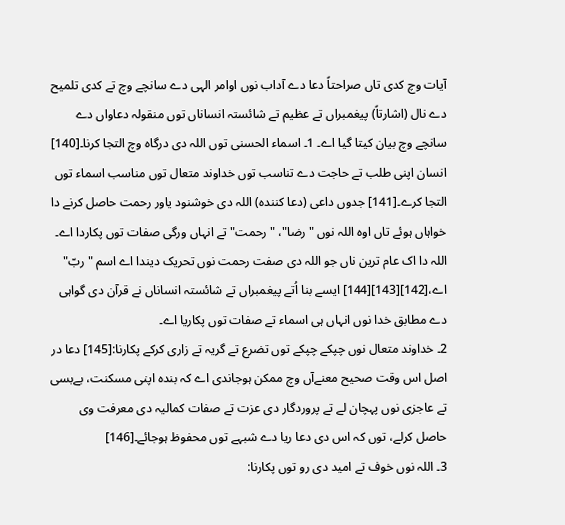آیات وچ کدی تاں صراحتاً دعا دے آداب نوں اوامر الہی دے سانچے وچ تے کدی تلمیح دے نال (اشارتاً) پیغمبراں تے عظیم تے شائستہ انساناں توں منقولہ دعاواں دے سانچے وچ بیان کيتا گیا اے۔ 1۔ اسماء الحسنی توں اللہ دی درگاہ وچ التجا کرنا۔[140] انسان اپنی طلب تے حاجت دے تناسب توں خداوند متعال توں مناسب اسماء توں التجا کرے۔[141] جدوں داعی (دعا کنندہ) اللہ دی خوشنود یاور رحمت حاصل کرنے دا خواہاں ہوئے تاں اوہ اللہ نوں "رضا"، "رحمت" تے انہاں ورگی صفات توں پکاردا اے۔ اللہ دا اک عام ترین ناں جو اللہ دی صفت رحمت نوں تحریک دیندا اے اسم "ربّ" اے،[142][143][144] ايسے بنا اُتے پیغمبراں تے شائستہ انساناں نے قرآن دی گواہی دے مطابق خدا نوں انہاں ہی اسماء تے صفات توں پکاریا اے۔
2۔ خداوند متعال نوں چپکے چپکے توں تضرع تے گریہ تے زاری کرکے پکارنا:[145] دعا در اصل اس وقت صحیح معنےآں وچ ممکن ہوجاندی اے کہ بندہ اپنی مسکنت، بےبسی تے عاجزی نوں پہچان لے تے پروردگار دی عزت تے صفات کمالیہ دی معرفت وی حاصل کرلے، توں کہ اس دی دعا ریا دے شبہے توں محفوظ ہوجائے۔[146]
3۔ اللہ نوں خوف تے امید دی رو توں پکارنا: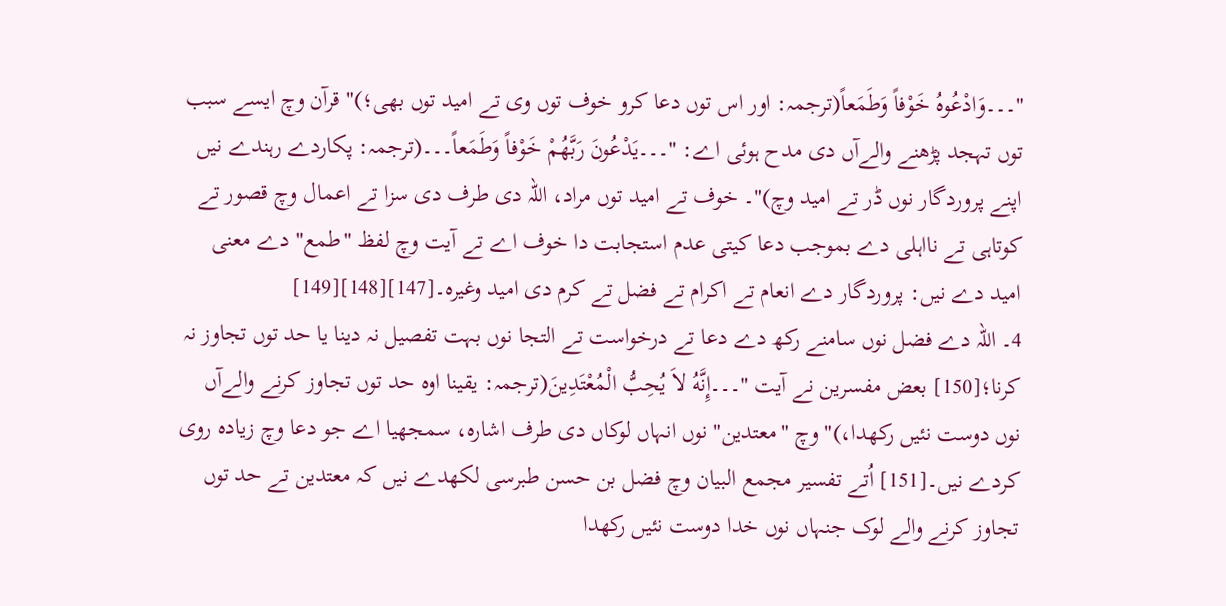"۔۔۔وَادْعُوهُ خَوْفاً وَطَمَعاً(ترجمہ: اور اس توں دعا کرو خوف توں وی تے امید توں بھی؛)" قرآن وچ ايسے سبب توں تہجد پڑھنے والےآں دی مدح ہوئی اے: "۔۔۔يَدْعُونَ رَبَّهُمْ خَوْفاً وَطَمَعاً۔۔۔(ترجمہ: پکاردے رہندے نيں اپنے پروردگار نوں ڈر تے امید وچ)"۔ خوف تے امید توں مراد، اللہ دی طرف دی سزا تے اعمال وچ قصور تے کوتاہی تے نااہلی دے بموجب دعا کيتی عدم استجابت دا خوف اے تے آیت وچ لفظ "طمع" دے معنی امید دے نيں: پروردگار دے انعام تے اکرام تے فضل تے کرم دی امید وغیرہ۔[147][148][149]
4۔ اللہ دے فضل نوں سامنے رکھ دے دعا تے درخواست تے التجا نوں بہت تفصیل نہ دینا یا حد توں تجاوز نہ کرنا؛[150] بعض مفسرین نے آیت "۔۔۔إِنَّهُ لاَ يُحِبُّ الْمُعْتَدِينَ(ترجمہ: یقینا اوہ حد توں تجاوز کرنے والےآں نوں دوست نئيں رکھدا،)" وچ "معتدین" نوں انہاں لوکاں دی طرف اشارہ، سمجھیا اے جو دعا وچ زیادہ روی کردے نيں۔[151] اُتے تفسیر مجمع البیان وچ فضل بن حسن طبرسی لکھدے نيں کہ معتدین تے حد توں تجاوز کرنے والے لوک جنہاں نوں خدا دوست نئيں رکھدا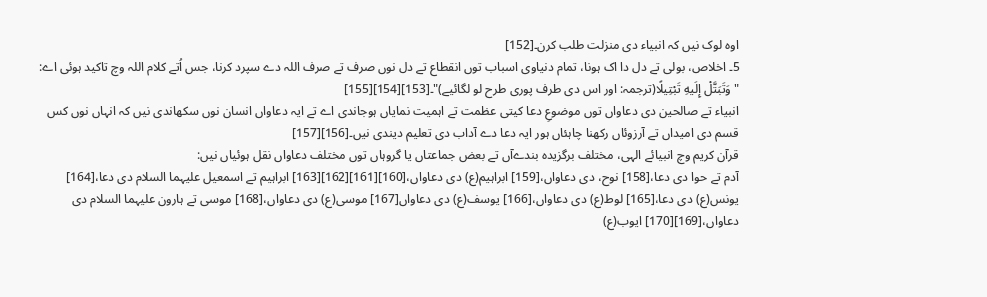اوہ لوک نيں کہ انبیاء دی منزلت طلب کرن۔[152]
5۔ اخلاص، بولی تے دل دا اک ہونا، تمام دنیاوی اسباب توں انقطاع تے دل نوں صرف تے صرف اللہ دے سپرد کرنا، جس اُتے کلام اللہ وچ تاکید ہوئی اے: "وَتَبَتَّلْ إِلَیهِ تَبْتِیلًا(ترجمہ: اور اس دی طرف پوری طرح لو لگائیے)"۔[153][154][155]
انبیاء تے صالحین دی دعاواں توں موضوعِ دعا کيتی عظمت تے اہمیت نمایاں ہوجاندی اے تے ایہ دعاواں انسان نوں سکھاندی نيں کہ انہاں نوں کس قسم دی امیداں تے آرزوئاں رکھنا چاہئاں ہور ایہ دعا دے آداب دی تعلیم دیندی نيں۔[156][157]
قرآن کریم وچ انبیائے الہی، مختلف برگزیدہ بندےآں تے بعض جماعتاں یا گروہاں توں مختلف دعاواں نقل ہوئیاں نيں:
آدم تے حوا دی دعا،[158] نوح، دی دعاواں،[159] ابراہیم(ع) دی دعاواں،[160][161][162][163] ابراہیم تے اسمعیل علیہما السلام دی دعا،[164] یونس(ع) دی دعا،[165] لوط(ع) دی دعاواں،[166] یوسف(ع) دی دعاواں[167] موسی(ع) دی دعاواں،[168] موسی تے ہارون علیہما السلام دی دعاواں،[169][170] ایوب(ع)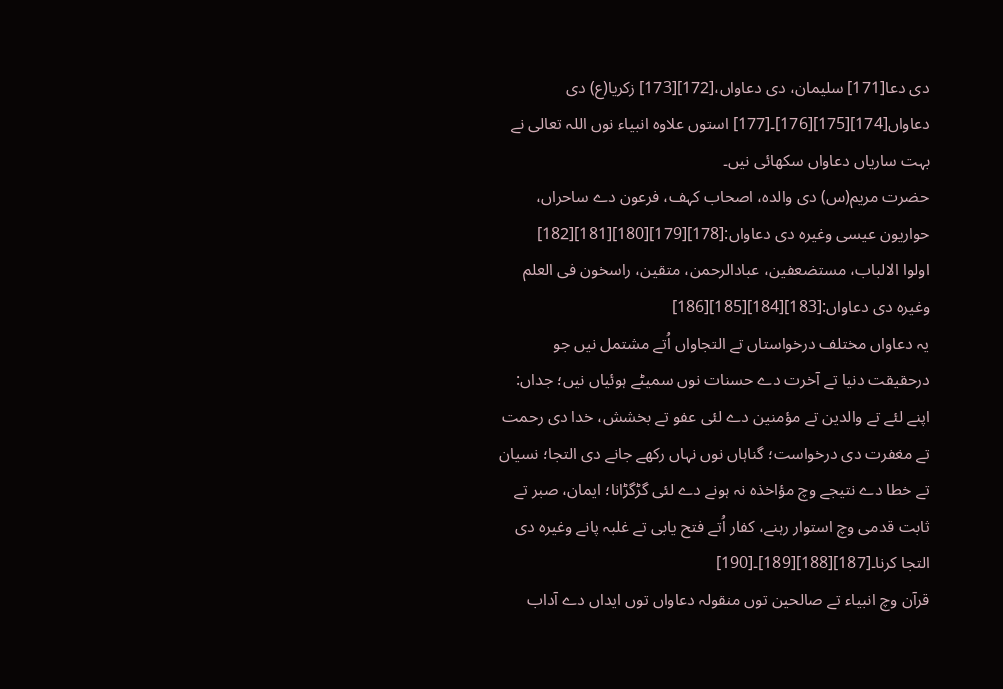دی دعا[171] سلیمان، دی دعاواں،[172][173] زکریا(ع) دی دعاواں[174][175][176]۔[177] استوں علاوہ انبیاء نوں اللہ تعالی نے بہت ساریاں دعاواں سکھائی نيں۔
حضرت مریم(س) دی والدہ، اصحاب کہف، فرعون دے ساحراں، حواریون عیسی وغیرہ دی دعاواں:[178][179][180][181][182]
اولوا الالباب، مستضعفین، عبادالرحمن، متقین، راسخون فی العلم وغیرہ دی دعاواں:[183][184][185][186]
یہ دعاواں مختلف درخواستاں تے التجاواں اُتے مشتمل نيں جو درحقیقت دنیا تے آخرت دے حسنات نوں سمیٹے ہوئیاں نيں؛ جداں: اپنے لئے تے والدین تے مؤمنین دے لئی عفو تے بخشش، خدا دی رحمت تے مغفرت دی درخواست؛ گناہاں نوں نہاں رکھے جانے دی التجا؛ نسیان تے خطا دے نتیجے وچ مؤاخذہ نہ ہونے دے لئی گڑگڑانا؛ ایمان، صبر تے ثابت قدمی وچ استوار رہنے، کفار اُتے فتح یابی تے غلبہ پانے وغیرہ دی التجا کرنا۔[187][188][189]۔[190]
قرآن وچ انبیاء تے صالحین توں منقولہ دعاواں توں ایداں دے آداب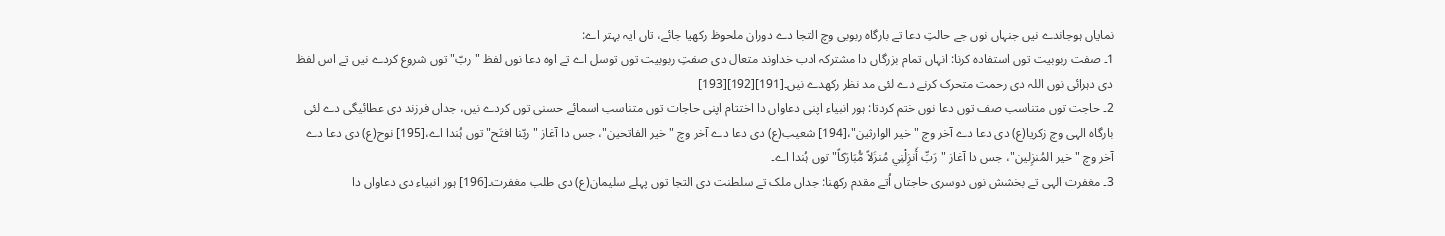نمایاں ہوجاندے نيں جنہاں نوں جے حالتِ دعا تے بارگاہ ربوبی وچ التجا دے دوران ملحوظ رکھیا جائے، تاں ایہ بہتر اے:
1۔ صفت ربوبیت توں استفادہ کرنا: انہاں تمام بزرگاں دا مشترکہ ادب خداوند متعال دی صفتِ ربوبیت توں توسل اے تے اوہ دعا نوں لفظ "ربّ" توں شروع کردے نيں تے اس لفظ دی دہرائی نوں اللہ دی رحمت متحرک کرنے دے لئی مد نظر رکھدے نيں۔[191][192][193]
2۔ حاجت توں متناسب صف توں دعا نوں ختم کردتا: ہور انبیاء اپنی دعاواں دا اختتام اپنی حاجات توں متناسب اسمائے حسنی توں کردے نيں، جداں فرزند دی عطائیگی دے لئی بارگاہ الہی وچ زکریا(ع) دی دعا دے آخر وچ "خیر الوارثین"،[194] شعیب(ع) دی دعا دے آخر وچ "خیر الفاتحین"، جس دا آغاز "ربّنا افتَح" توں ہُندا اے،[195] نوح(ع) دی دعا دے آخر وچ "خیر المُنزِلین"، جس دا آغاز "رَبِّ أَنزِلْنِي مُنزَلاً مُّبَارَكاً" توں ہُندا اے۔
3۔ مغفرت الہی تے بخشش نوں دوسری حاجتاں اُتے مقدم رکھنا: جداں ملک تے سلطنت دی التجا توں پہلے سلیمان(ع) دی طلب مغفرت۔[196] ہور انبیاء دی دعاواں دا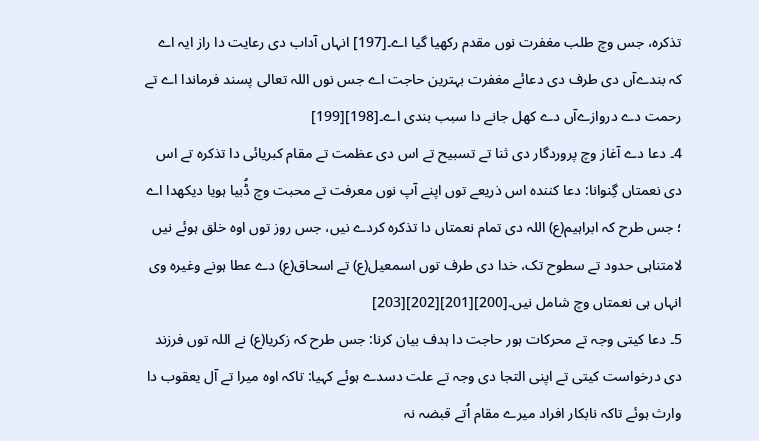تذکرہ، جس وچ طلب مغفرت نوں مقدم رکھیا گیا اے۔[197] انہاں آداب دی رعایت دا راز ایہ اے کہ بندےآں دی طرف دی دعائے مغفرت بہترین حاجت اے جس نوں اللہ تعالی پسند فرماندا اے تے رحمت دے دروازےآں دے کھل جانے دا سبب بندی اے۔[198][199]
4۔ دعا دے آغاز وچ پروردگار دی ثنا تے تسبیح تے اس دی عظمت تے مقام کبریائی دا تذکرہ تے اس دی نعمتاں گِنوانا: دعا کنندہ اس ذریعے توں اپنے آپ نوں معرفت تے محبت وچ ڈُبیا ہويا دیکھدا اے ؛ جس طرح کہ ابراہیم(ع) اللہ دی تمام نعمتاں دا تذکرہ کردے نيں، جس روز توں اوہ خلق ہوئے نيں لامتناہی حدود تے سطوح تک، خدا دی طرف توں اسمعیل(ع) تے اسحاق(ع) دے عطا ہونے وغیرہ وی انہاں ہی نعمتاں وچ شامل نيں۔[200][201][202][203]
5۔ دعا کيتی وجہ تے محرکات ہور حاجت دا ہدف بیان کرنا: جس طرح کہ زکریا(ع) نے اللہ توں فرزند دی درخواست کيتی تے اپنی التجا دی وجہ تے علت دسدے ہوئے کہیا: تاکہ اوہ میرا تے آل یعقوب دا وارث ہوئے تاکہ نابکار افراد میرے مقام اُتے قبضہ نہ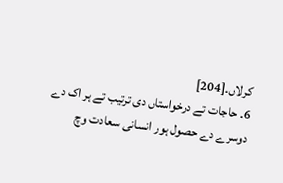کرلاں۔[204]
6۔ حاجات تے درخواستاں دی ترتیب تے ہر اک دے دوسرے دے حصول ہور انسانی سعادت وچ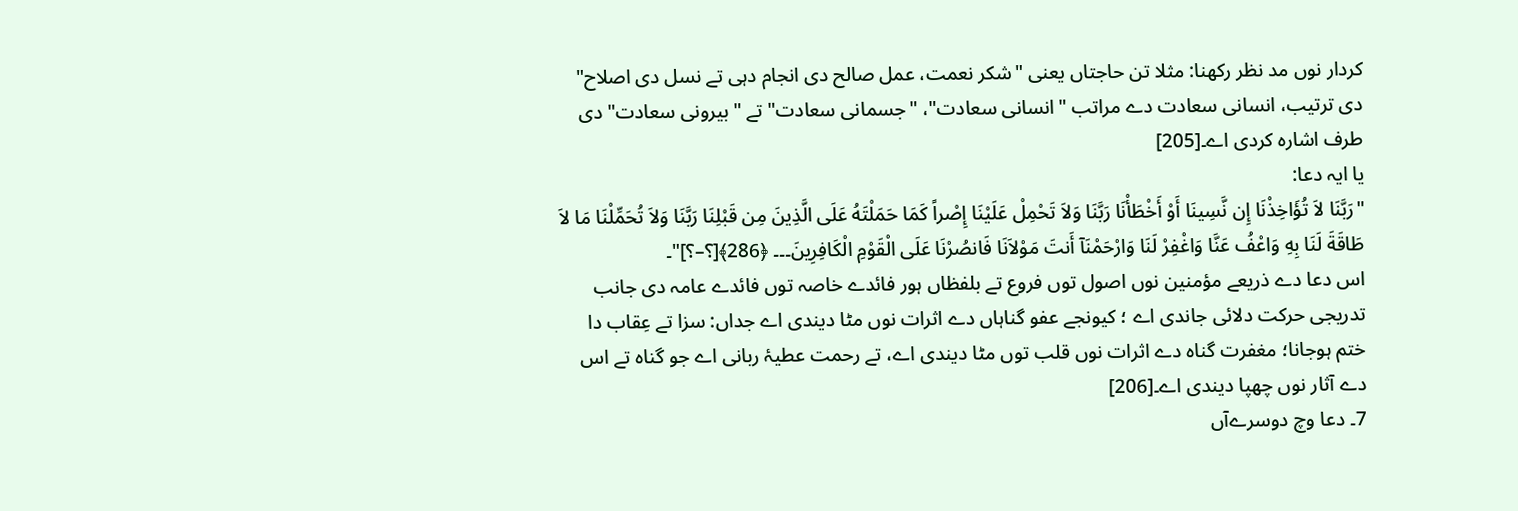کردار نوں مد نظر رکھنا: مثلا تن حاجتاں یعنی "شکر نعمت، عمل صالح دی انجام دہی تے نسل دی اصلاح" دی ترتیب، انسانی سعادت دے مراتب "انسانی سعادت"، "جسمانی سعادت" تے "بیرونی سعادت" دی طرف اشارہ کردی اے۔[205]
یا ایہ دعا:
"رَبَّنَا لاَ تُؤَاخِذْنَا إِن نَّسِينَا أَوْ أَخْطَأْنَا رَبَّنَا وَلاَ تَحْمِلْ عَلَيْنَا إِصْراً كَمَا حَمَلْتَهُ عَلَى الَّذِينَ مِن قَبْلِنَا رَبَّنَا وَلاَ تُحَمِّلْنَا مَا لاَ طَاقَةَ لَنَا بِهِ وَاعْفُ عَنَّا وَاغْفِرْ لَنَا وَارْحَمْنَآ أَنتَ مَوْلاَنَا فَانصُرْنَا عَلَى الْقَوْمِ الْكَافِرِينَ۔۔۔ ﴿286﴾[؟–؟]"۔
اس دعا دے ذریعے مؤمنین نوں اصول توں فروع تے بلفظاں ہور فائدے خاصہ توں فائدے عامہ دی جانب تدریجی حرکت دلائی جاندی اے ؛ کیونجے عفو گناہاں دے اثرات نوں مٹا دیندی اے جداں: سزا تے عِقاب دا ختم ہوجانا؛ مغفرت گناہ دے اثرات نوں قلب توں مٹا دیندی اے، تے رحمت عطیۂ ربانی اے جو گناہ تے اس دے آثار نوں چھپا دیندی اے۔[206]
7۔ دعا وچ دوسرےآں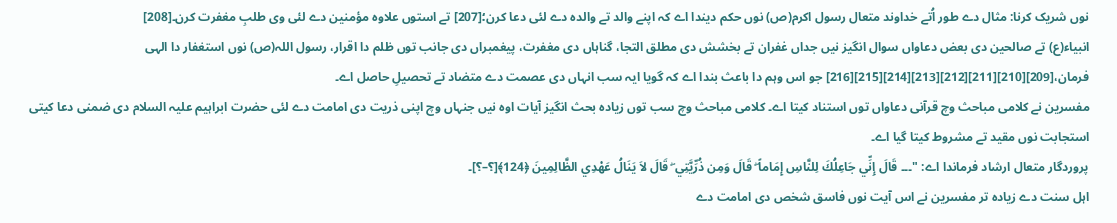نوں شریک کرنا: مثال دے طور اُتے خداوند متعال رسول اکرم(ص) نوں حکم دیندا اے کہ اپنے والد تے والدہ دے لئی دعا کرن؛[207] تے استوں علاوہ مؤمنین دے لئی وی طلبِ مغفرت کرن۔[208]
انبیاء(ع) تے صالحین دی بعض دعاواں سوال انگیز نيں جداں غفران تے بخشش دی مطلق التجا، گناہاں دی مغفرت، پیغمبراں دی جانب توں ظلم دا اقرار، رسول اللہ(ص) نوں استغفار دا الہی فرمان،[209][210][211][212][213][214][215][216] جو اس وہم دا باعث بندا اے کہ گویا ایہ سب انہاں دی عصمت دے متضاد تے تحصیلِ حاصل اے۔
مفسرین نے کلامی مباحث وچ قرآنی دعاواں توں استناد کيتا اے۔ کلامی مباحث وچ سب توں زیادہ بحث انگیز آیات اوہ نيں جنہاں وچ اپنی ذریت دی امامت دے لئی حضرت ابراہیم علیہ السلام دی ضمنی دعا کيتی استجابت نوں مقید تے مشروط کيتا گیا اے۔
پروردگار متعال ارشاد فرماندا اے: "۔۔۔ قَالَ إِنِّي جَاعِلُكَ لِلنَّاسِ إِمَاماً ۖ قَالَ وَمِن ذُرِّيَّتِي ۖ قَالَ لاَ يَنَالُ عَهْدِي الظَّالِمِينَ ﴿124﴾[؟–؟]۔
اہل سنت دے زیادہ تر مفسرین نے اس آیت نوں فاسق شخص دی امامت دے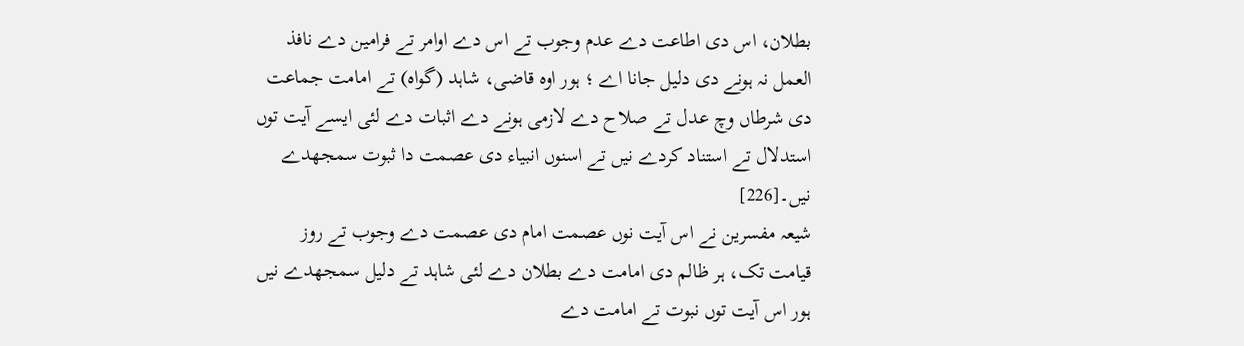بطلان، اس دی اطاعت دے عدم وجوب تے اس دے اوامر تے فرامین دے نافذ العمل نہ ہونے دی دلیل جانا اے ؛ ہور اوہ قاضی، شاہد (گواہ) تے امامت جماعت دی شرطاں وچ عدل تے صلاح دے لازمی ہونے دے اثبات دے لئی ايسے آیت توں استدلال تے استناد کردے نيں تے اسنوں انبیاء دی عصمت دا ثبوت سمجھدے نيں۔[226]
شیعہ مفسرین نے اس آیت نوں عصمت امام دی عصمت دے وجوب تے روز قیامت تک، ہر ظالم دی امامت دے بطلان دے لئی شاہد تے دلیل سمجھدے نيں ہور اس آیت توں نبوت تے امامت دے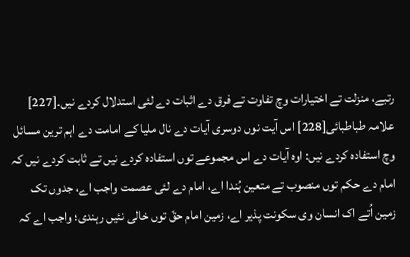رتبے، منزلت تے اختیارات وچ تفاوت تے فرق دے اثبات دے لئی استدلال کردے نيں۔[227]
علامہ طباطبائی[228] اس آیت نوں دوسری آیات دے نال ملیا کے امامت دے اہم ترین مسائل وچ استفادہ کردے نيں: اوہ آیات دے اس مجموعے توں استفادہ کردے نيں تے ثابت کردے نيں کہ امام دے حکم توں منصوب تے متعین ہُندا اے، امام دے لئی عصمت واجب اے، جدوں تک زمین اُتے اک انسان وی سکونت پذیر اے، زمین امام حقّ توں خالی نئيں رہندی؛ واجب اے کہ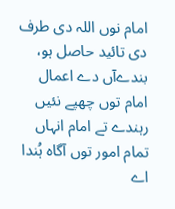امام نوں اللہ دی طرف دی تائید حاصل ہو، بندےآں دے اعمال امام توں چھپے نئيں رہندے تے امام انہاں تمام امور توں آگاہ ہُندا اے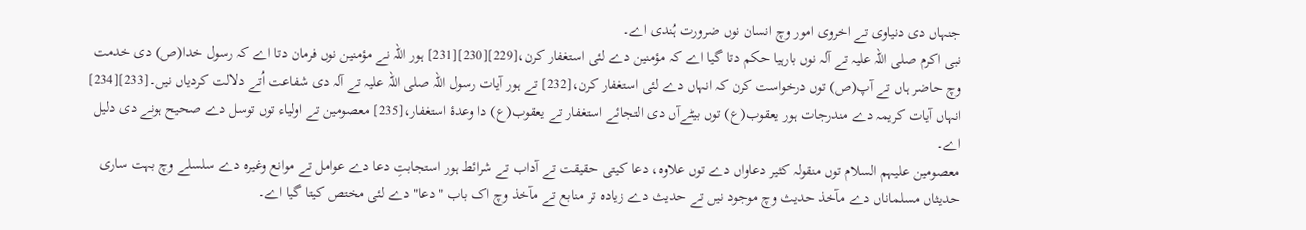جنہاں دی دنیاوی تے اخروی امور وچ انسان نوں ضرورت ہُندی اے۔
نبی اکرم صلی اللہ علیہ تے آلہ نوں بارہیا حکم دتا گیا اے کہ مؤمنین دے لئی استغفار کرن،[229][230][231] ہور اللہ نے مؤمنین نوں فرمان دتا اے کہ رسول خدا(ص) دی خدمت وچ حاضر ہاں تے آپ(ص) توں درخواست کرن کہ انہاں دے لئی استغفار کرن،[232] تے ہور آیات رسول اللہ صلی اللہ علیہ تے آلہ دی شفاعت اُتے دلالت کردیاں نيں۔[233][234] انہاں آیات کریمہ دے مندرجات ہور یعقوب(ع) توں بیٹےآں دی التجائے استغفار تے یعقوب(ع) دا وعدۂ استغفار،[235] معصومین تے اولیاء توں توسل دے صحیح ہونے دی دلیل اے۔
معصومین علیہم السلام توں منقولہ کثیر دعاواں دے توں علاوہ، دعا کيتی حقیقت تے آداب تے شرائط ہور استجابتِ دعا دے عوامل تے موانع وغیرہ دے سلسلے وچ بہت ساری حدیثاں مسلماناں دے مآخذ حدیث وچ موجود نيں تے حدیث دے زیادہ تر منابع تے مآخذ وچ اک باب "دعا" دے لئی مختص کيتا گیا اے۔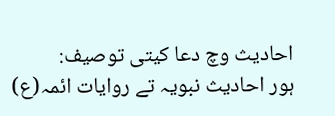احادیث وچ دعا کيتی توصیف:
ہور احادیث نبویہ تے روایات ائمہ(ع)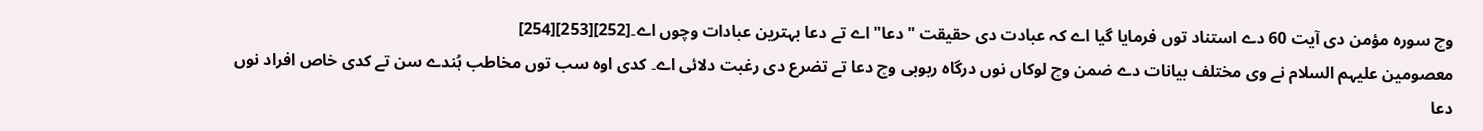وچ سورہ مؤمن دی آیت 60 دے استناد توں فرمایا گیا اے کہ عبادت دی حقیقت "دعا" اے تے دعا بہترین عبادات وچوں اے۔[252][253][254]
معصومین علیہم السلام نے وی مختلف بیانات دے ضمن وچ لوکاں نوں درگاہ ربوبی وچ دعا تے تضرع دی رغبت دلائی اے۔ کدی اوہ سب توں مخاطب ہُندے سن تے کدی خاص افراد نوں دعا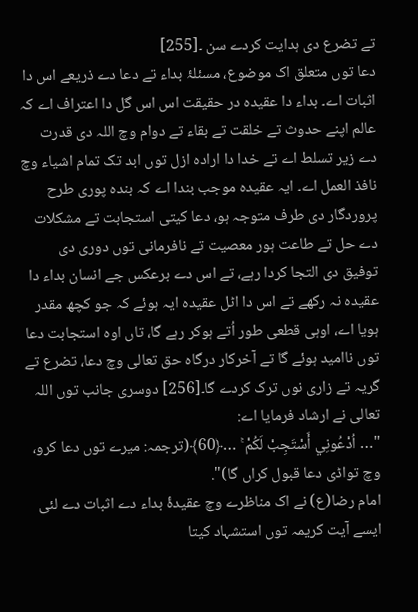تے تضرع دی ہدایت کردے سن ۔[255]
دعا توں متعلق اک موضوع، مسئلۂ بداء تے دعا دے ذریعے اس دا اثبات اے۔ بداء دا عقیدہ در حقیقت اس اس گل دا اعتراف اے کہ عالم اپنے حدوث تے خلقت تے بقاء تے دوام وچ اللہ دی قدرت دے زیر تسلط اے تے خدا دا ارادہ ازل توں ابد تک تمام اشیاء وچ نافذ العمل اے۔ ایہ عقیدہ موجب بندا اے کہ بندہ پوری طرح پروردگار دی طرف متوجہ ہو، دعا کيتی استجابت تے مشکلات دے حل تے طاعت ہور معصیت تے نافرمانی توں دوری دی توفیق دی التجا کردا رہے، تے اس دے برعکس جے انسان بداء دا عقیدہ نہ رکھے تے اس دا اٹل عقیدہ ایہ ہوئے کہ جو کچھ مقدر ہويا اے، اوہی قطعی طور اُتے ہوکر رہے گا، تاں اوہ استجابت دعا توں ناامید ہوئے گا تے آخرکار درگاہ حق تعالی وچ دعا، تضرع تے گریہ تے زاری نوں ترک کردے گا۔[256] دوسری جانب توں اللہ تعالی نے ارشاد فرمایا اے:
"… اُدْعُونِي أَسْتَجِبْ لَكُمْ ۚ …﴿60﴾(ترجمہ: میرے توں دعا کرو، وچ تواڈی دعا قبول کراں گا)".
امام رضا(ع) نے اک مناظرے وچ عقیدۂ بداء دے اثبات دے لئی ايسے آیت کریمہ توں استشہاد کيتا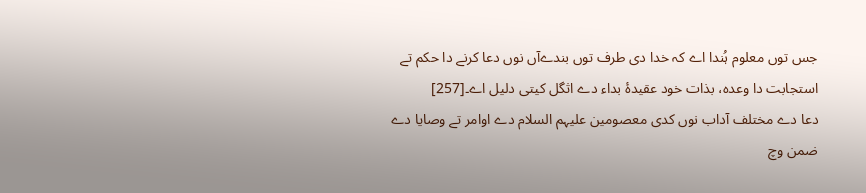جس توں معلوم ہُندا اے کہ خدا دی طرف توں بندےآں نوں دعا کرنے دا حکم تے استجابت دا وعدہ، بذات خود عقیدۂ بداء دے اثگل کيتی دلیل اے۔[257]
دعا دے مختلف آداب نوں کدی معصومین علیہم السلام دے اوامر تے وصایا دے ضمن وچ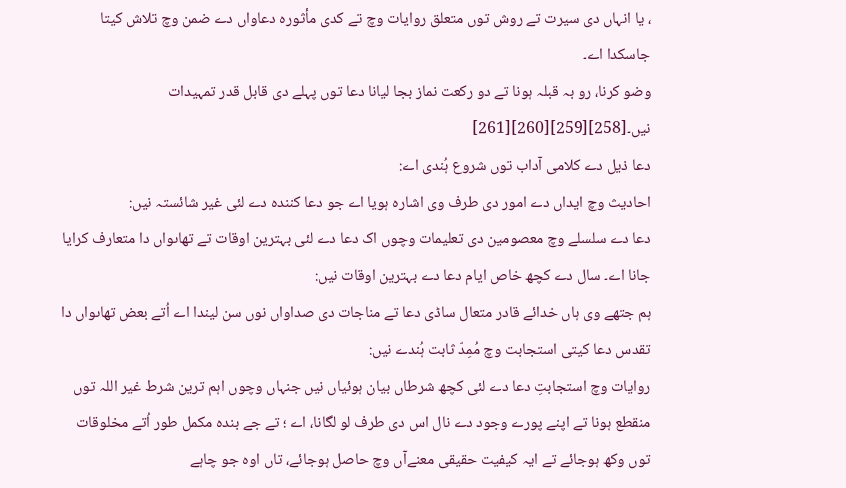، یا انہاں دی سیرت تے روش توں متعلق روایات وچ تے کدی مأثورہ دعاواں دے ضمن وچ تلاش کيتا جاسکدا اے۔
وضو کرنا، رو بہ قبلہ ہونا تے دو رکعت نماز بجا لیانا دعا توں پہلے دی قابل قدر تمہیدات نيں۔[258][259][260][261]
دعا ذیل دے کلامی آداب توں شروع ہُندی اے:
احادیث وچ ایداں دے امور دی طرف وی اشارہ ہويا اے جو دعا کنندہ دے لئی غیر شائستہ نيں:
دعا دے سلسلے وچ معصومین دی تعلیمات وچوں اک دعا دے لئی بہترین اوقات تے تھاںواں دا متعارف کرایا جانا اے۔ سال دے کچھ خاص ایام دعا دے بہترین اوقات نيں:
ہم جتھے وی ہاں خدائے قادر متعال ساڈی دعا تے مناجات دی صداواں نوں سن لیندا اے اُتے بعض تھاںواں دا تقدس دعا کيتی استجابت وچ مُمِدّ ثابت ہُندے نيں:
روایات وچ استجابتِ دعا دے لئی کچھ شرطاں بیان ہوئیاں نيں جنہاں وچوں اہم ترین شرط غیر اللہ توں منقطع ہونا تے اپنے پورے وجود دے نال اس دی طرف لو لگانا، اے ؛ تے جے بندہ مکمل طور اُتے مخلوقات توں وکھ ہوجائے تے ایہ کیفیت حقیقی معنےآں وچ حاصل ہوجائے، تاں اوہ جو چاہے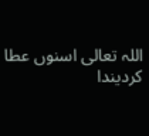اللہ تعالی اسنوں عطا کردیندا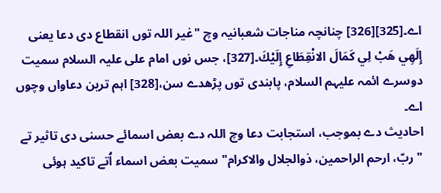اے۔[325][326] چنانچہ مناجات شعبانیہ وچ "غیر اللہ توں انقطاع دی دعا یعنی إِلَهِي هَبْ لِي كَمَالَ الانْقِطَاعِ إِلَيْكَ۔[327]، جس نوں امام علی علیہ السلام سمیت دوسرے ائمہ علیہم السلام، پابندی توں پڑھدے سن،[328] اہم ترین دعاواں وچوں اے۔
احادیث دے بموجب، استجابت دعا وچ اللہ دے بعض اسمائے حسنی دی تاثیر تے "ربّ، ارحم الراحمین، ذوالجلال والاکرام" سمیت بعض اسماء اُتے تاکید ہوئی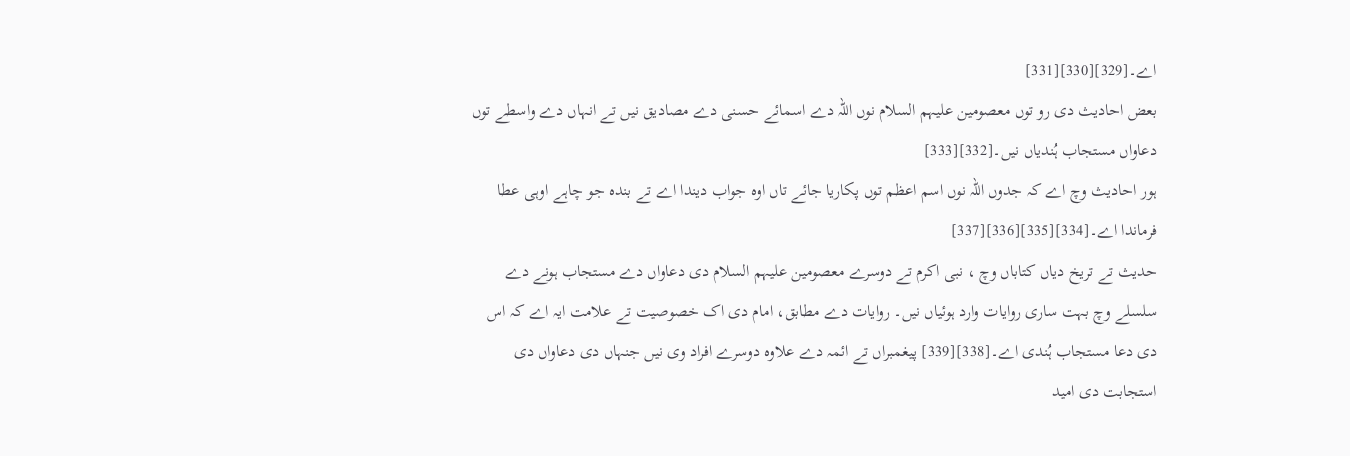اے۔[329][330][331]
بعض احادیث دی رو توں معصومین علیہم السلام نوں اللہ دے اسمائے حسنی دے مصادیق نيں تے انہاں دے واسطے توں دعاواں مستجاب ہُندیاں نيں۔[332][333]
ہور احادیث وچ اے کہ جدوں اللہ نوں اسم اعظم توں پکاریا جائے تاں اوہ جواب دیندا اے تے بندہ جو چاہے اوہی عطا فرماندا اے۔[334][335][336][337]
حدیث تے تریخ دیاں کتاباں وچ ، نبی اکرم تے دوسرے معصومین علیہم السلام دی دعاواں دے مستجاب ہونے دے سلسلے وچ بہت ساری روایات وارد ہوئیاں نيں۔ روایات دے مطابق، امام دی اک خصوصیت تے علامت ایہ اے کہ اس دی دعا مستجاب ہُندی اے۔[338][339] پیغمبراں تے ائمہ دے علاوہ دوسرے افراد وی نيں جنہاں دی دعاواں دی استجابت دی امید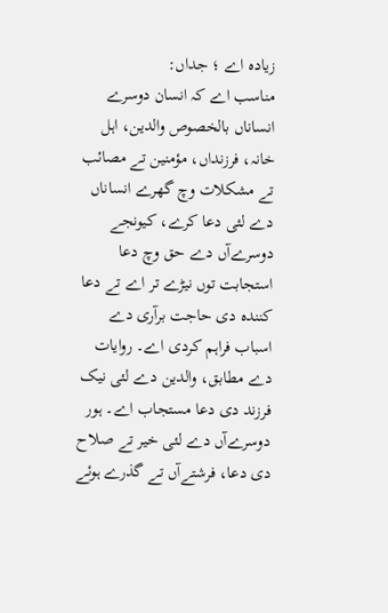زیادہ اے ؛ جداں:
مناسب اے کہ انسان دوسرے انساناں بالخصوص والدین، اہل خانہ، فرزنداں، مؤمنین تے مصائب تے مشکلات وچ گھرے انساناں دے لئی دعا کرے، کیونجے دوسرےآں دے حق وچ دعا استجابت توں نیڑے تر اے تے دعا کنندہ دی حاجت برآری دے اسباب فراہم کردی اے۔ روایات دے مطابق، والدین دے لئی نیک فرزند دی دعا مستجاب اے۔ ہور دوسرےآں دے لئی خیر تے صلاح دی دعا، فرشتےآں تے گذرے ہوئے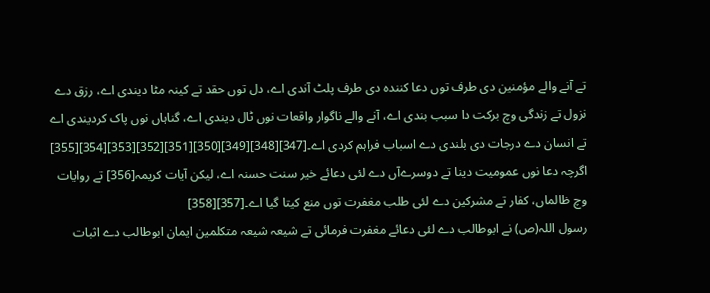تے آنے والے مؤمنین دی طرف توں دعا کنندہ دی طرف پلٹ آندی اے، دل توں حقد تے کینہ مٹا دیندی اے، رزق دے نزول تے زندگی وچ برکت دا سبب بندی اے، آنے والے ناگوار واقعات نوں ٹال دیندی اے، گناہاں نوں پاک کردیندی اے تے انسان دے درجات دی بلندی دے اسباب فراہم کردی اے۔[347][348][349][350][351][352][353][354][355]
اگرچہ دعا نوں عمومیت دینا تے دوسرےآں دے لئی دعائے خیر سنت حسنہ اے، لیکن آیات کریمہ[356] تے روایات وچ ظالماں، کفار تے مشرکین دے لئی طلب مغفرت توں منع کيتا گیا اے۔[357][358]
رسول اللہ(ص) نے ابوطالب دے لئی دعائے مغفرت فرمائی تے شیعہ شیعہ متکلمین ایمان ابوطالب دے اثبات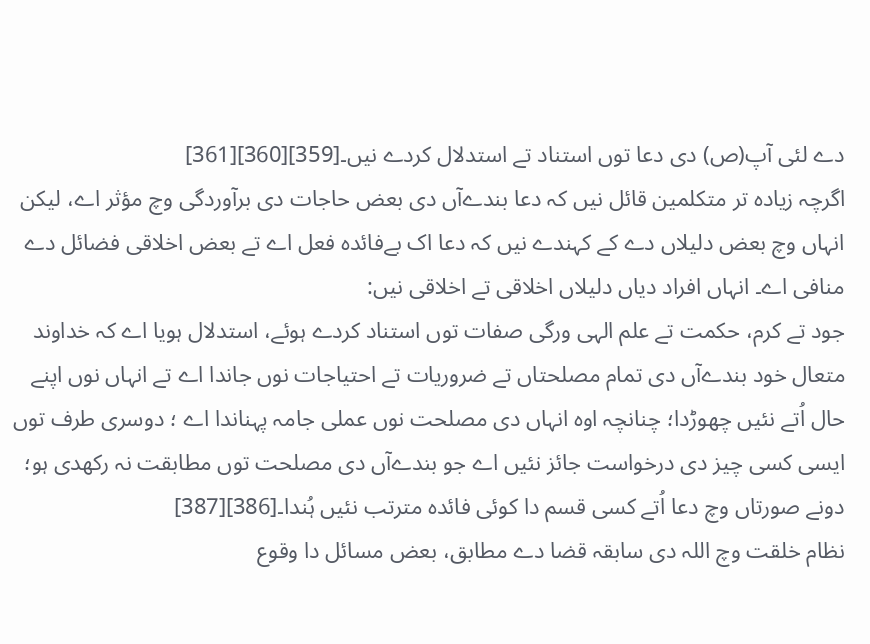دے لئی آپ(ص) دی دعا توں استناد تے استدلال کردے نيں۔[359][360][361]
اگرچہ زیادہ تر متکلمین قائل نيں کہ دعا بندےآں دی بعض حاجات دی برآوردگی وچ مؤثر اے، لیکن انہاں وچ بعض دلیلاں دے کے کہندے نيں کہ دعا اک بےفائدہ فعل اے تے بعض اخلاقی فضائل دے منافی اے۔ انہاں افراد دیاں دلیلاں اخلاقی تے اخلاقی نيں:
جود تے کرم، حکمت تے علم الہی ورگی صفات توں استناد کردے ہوئے، استدلال ہويا اے کہ خداوند متعال خود بندےآں دی تمام مصلحتاں تے ضروریات تے احتیاجات نوں جاندا اے تے انہاں نوں اپنے حال اُتے نئيں چھوڑدا؛ چنانچہ اوہ انہاں دی مصلحت نوں عملی جامہ پہناندا اے ؛ دوسری طرف توں ایسی کسی چیز دی درخواست جائز نئيں اے جو بندےآں دی مصلحت توں مطابقت نہ رکھدی ہو؛ دونے صورتاں وچ دعا اُتے کسی قسم دا کوئی فائدہ مترتب نئيں ہُندا۔[386][387]
نظام خلقت وچ اللہ دی سابقہ قضا دے مطابق، بعض مسائل دا وقوع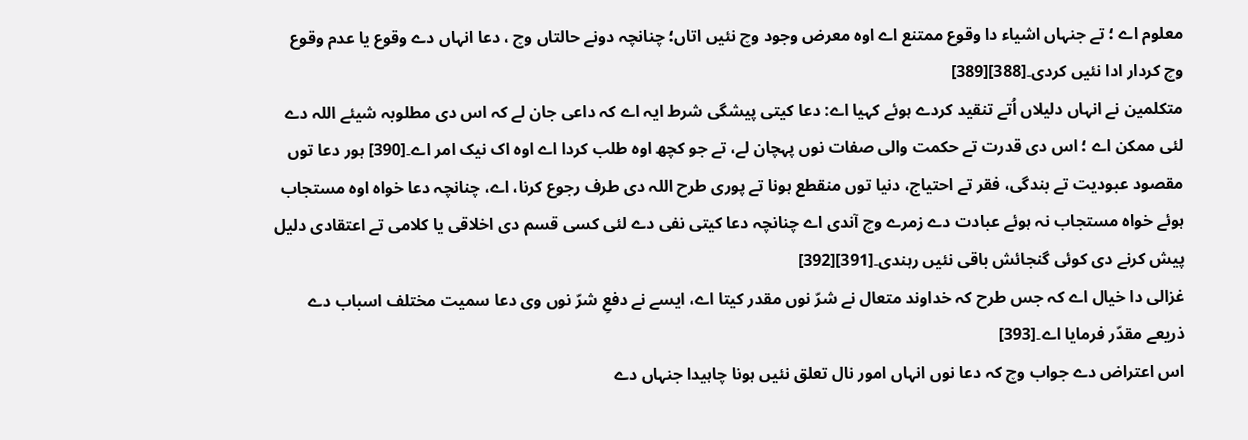معلوم اے ؛ تے جنہاں اشیاء دا وقوع ممتنع اے اوہ معرض وجود وچ نئيں اتاں؛ چنانچہ دونے حالتاں وچ ، دعا انہاں دے وقوع یا عدم وقوع وچ کردار ادا نئيں کردی۔[388][389]
متکلمین نے انہاں دلیلاں اُتے تنقید کردے ہوئے کہیا اے: دعا کيتی پیشگی شرط ایہ اے کہ داعی جان لے کہ اس دی مطلوبہ شیئے اللہ دے لئی ممکن اے ؛ اس دی قدرت تے حکمت والی صفات نوں پہچان لے، تے جو کچھ اوہ طلب کردا اے اوہ اک نیک امر اے۔[390] ہور دعا توں مقصود عبودیت تے بندگی، فقر تے احتیاج، دنیا توں منقطع ہونا تے پوری طرح اللہ دی طرف رجوع کرنا، اے، چنانچہ دعا خواہ اوہ مستجاب ہوئے خواہ مستجاب نہ ہوئے عبادت دے زمرے وچ آندی اے چنانچہ دعا کيتی نفی دے لئی کسی قسم دی اخلاقی یا کلامی تے اعتقادی دلیل پیش کرنے دی کوئی گنجائش باقی نئيں رہندی۔[391][392]
غزالی دا خیال اے کہ جس طرح کہ خداوند متعال نے شرّ نوں مقدر کيتا اے، ايسے نے دفعِ شرّ نوں وی دعا سمیت مختلف اسباب دے ذریعے مقدّر فرمایا اے۔[393]
اس اعتراض دے جواب وچ کہ دعا نوں انہاں امور نال تعلق نئيں ہونا چاہیدا جنہاں دے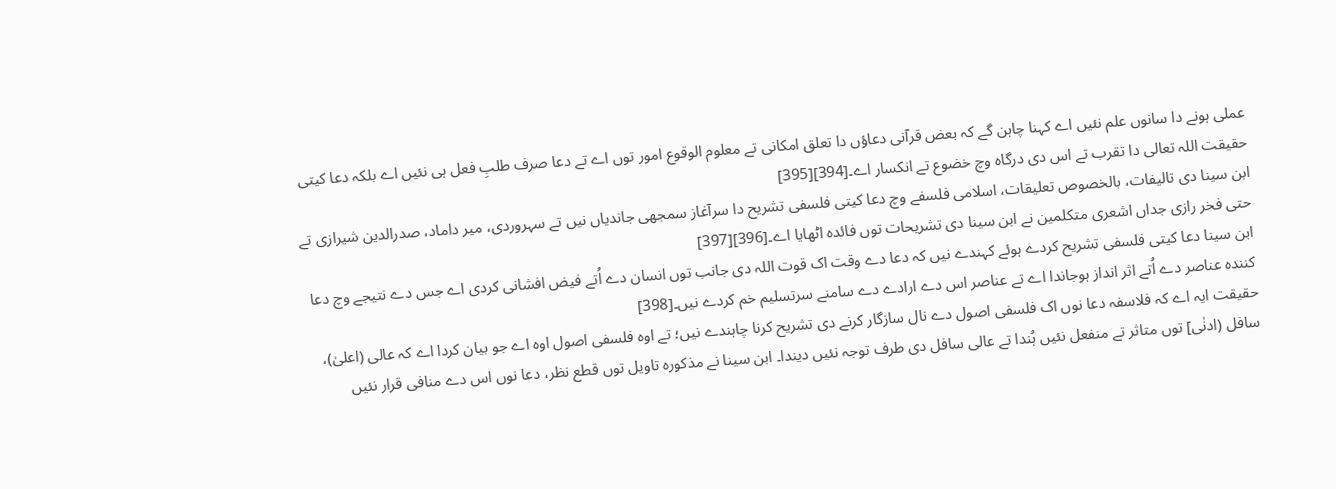عملی ہونے دا سانوں علم نئيں اے کہنا چاہن گے کہ بعض قرآنی دعاؤں دا تعلق امکانی تے معلوم الوقوع امور توں اے تے دعا صرف طلبِ فعل ہی نئيں اے بلکہ دعا کيتی حقیقت اللہ تعالی دا تقرب تے اس دی درگاہ وچ خضوع تے انکسار اے۔[394][395]
ابن سینا دی تالیفات، بالخصوص تعلیقات، اسلامی فلسفے وچ دعا کيتی فلسفی تشریح دا سرآغاز سمجھی جاندیاں نيں تے سہروردی، میر داماد، صدرالدین شیرازی تے حتی فخر رازی جداں اشعری متکلمین نے ابن سینا دی تشریحات توں فائدہ اٹھایا اے۔[396][397]
ابن سینا دعا کيتی فلسفی تشریح کردے ہوئے کہندے نيں کہ دعا دے وقت اک قوت اللہ دی جانب توں انسان دے اُتے فیض افشانی کردی اے جس دے نتیجے وچ دعا کنندہ عناصر دے اُتے اثر انداز ہوجاندا اے تے عناصر اس دے ارادے دے سامنے سرتسلیم خم کردے نيں۔[398]
حقیقت ایہ اے کہ فلاسفہ دعا نوں اک فلسفی اصول دے نال سازگار کرنے دی تشریح کرنا چاہندے نيں؛ تے اوہ فلسفی اصول اوہ اے جو بیان کردا اے کہ عالی (اعلیٰ)، سافل (ادنٰی] توں متاثر تے منفعل نئيں ہُندا تے عالی سافل دی طرف توجہ نئيں دیندا۔ ابن سینا نے مذکورہ تاویل توں قطع نظر، دعا نوں اس دے منافی قرار نئيں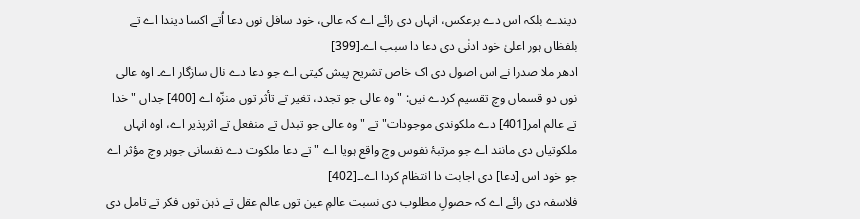دیندے بلکہ اس دے برعکس، انہاں دی رائے اے کہ عالی، خود سافل نوں دعا اُتے اکسا دیندا اے تے بلفظاں ہور اعلیٰ خود ادنٰی دی دعا دا سبب اے۔[399]
ادھر ملا صدرا نے اس اصول دی اک خاص تشریح پیش کيتی اے جو دعا دے نال سازگار اے۔ اوہ عالی نوں دو قسماں وچ تقسیم کردے نيں: "وہ عالی جو تجدد، تغیر تے تأثر توں منزّہ اے [400] جداں "خدا تے عالم امر[401] دے ملکوندی موجودات" تے "وہ عالی جو تبدل تے منفعل تے اثرپذیر اے، اوہ انہاں ملکوتیاں دی مانند اے جو مرتبۂ نفوس وچ واقع ہويا اے " تے دعا ملکوت دے نفسانی جوہر وچ مؤثر اے جو خود اس [دعا] دی اجابت دا انتظام کردا اے۔۔[402]
فلاسفہ دی رائے اے کہ حصولِ مطلوب دی نسبت عالمِ عین توں عالم عقل تے ذہن توں فکر تے تامل دی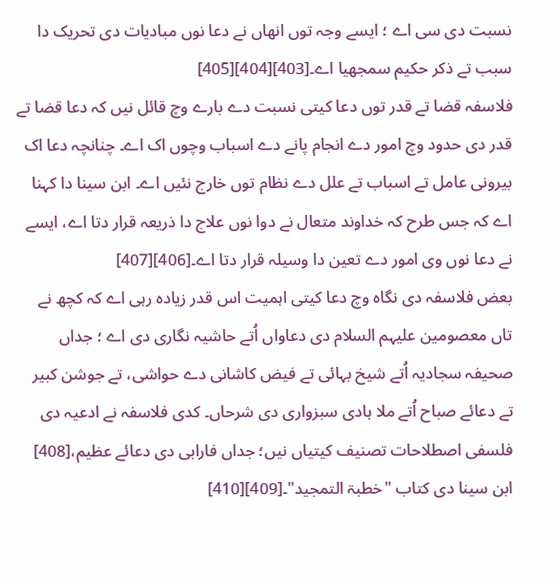نسبت دی سی اے ؛ ايسے وجہ توں انھاں نے دعا نوں مبادیات دی تحریک دا سبب تے ذکر حکیم سمجھیا اے۔[403][404][405]
فلاسفہ قضا تے قدر توں دعا کيتی نسبت دے بارے وچ قائل نيں کہ دعا قضا تے قدر دی حدود وچ امور دے انجام پانے دے اسباب وچوں اک اے۔ چنانچہ دعا اک بیرونی عامل تے اسباب تے علل دے نظام توں خارج نئيں اے۔ ابن سینا دا کہنا اے کہ جس طرح کہ خداوند متعال نے دوا نوں علاج دا ذریعہ قرار دتا اے، ايسے نے دعا نوں وی امور دے تعین دا وسیلہ قرار دتا اے۔[406][407]
بعض فلاسفہ دی نگاہ وچ دعا کيتی اہمیت اس قدر زیادہ رہی اے کہ کچھ نے تاں معصومین علیہم السلام دی دعاواں اُتے حاشیہ نگاری دی اے ؛ جداں صحیفہ سجادیہ اُتے شیخ بہائی تے فیض کاشانی دے حواشی، تے جوشن کبیر تے دعائے صباح اُتے ملا ہادی سبزواری دی شرحاں۔ کدی فلاسفہ نے ادعیہ دی فلسفی اصطلاحات تصنیف کيتیاں نيں؛ جداں فارابی دی دعائے عظیم،[408] ابن سینا دی کتاب "خطبۃ التمجید"۔[409][410]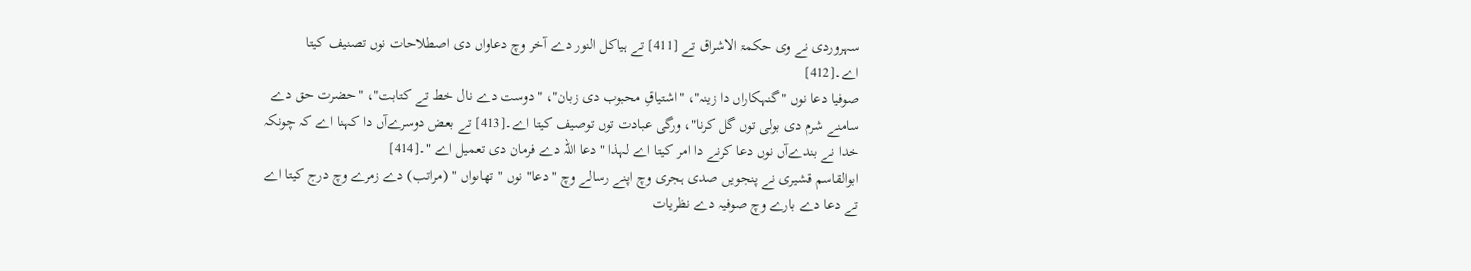سہروردی نے وی حکمۃ الاشراق تے [411] تے ہیاکل النور دے آخر وچ دعاواں دی اصطلاحات نوں تصنیف کيتا اے۔[412]
صوفیا دعا نوں "گنہکاراں دا زینہ"، "اشتیاقِ محبوب دی زبان"، "دوست دے نال خط تے کتابت"، "حضرت حق دے سامنے شرم دی بولی توں گل کرنا"، ورگی عبادت توں توصیف کيتا اے۔[413] تے بعض دوسرےآں دا کہنا اے کہ چونکہ خدا نے بندےآں نوں دعا کرنے دا امر کيتا اے لہذا "دعا اللہ دے فرمان دی تعمیل اے "۔[414]
ابوالقاسم قشیری نے پنجويں صدی ہجری وچ اپنے رسالے وچ "دعا" نوں " تھاںواں " (مراتب) دے زمرے وچ درج کيتا اے تے دعا دے بارے وچ صوفیہ دے نظریات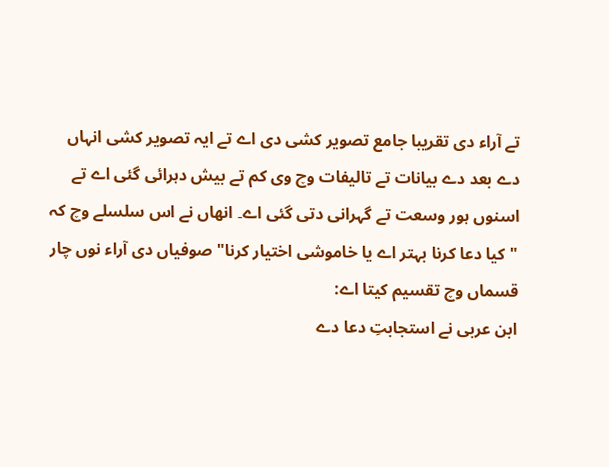تے آراء دی تقریبا جامع تصویر کشی دی اے تے ایہ تصویر کشی انہاں دے بعد دے بیانات تے تالیفات وچ وی کم تے بیش دہرائی گئی اے تے اسنوں ہور وسعت تے گہرانی دتی گئی اے۔ انھاں نے اس سلسلے وچ کہ "کیا دعا کرنا بہتر اے یا خاموشی اختیار کرنا" صوفیاں دی آراء نوں چار قسماں وچ تقسیم کيتا اے:
ابن عربی نے استجابتِ دعا دے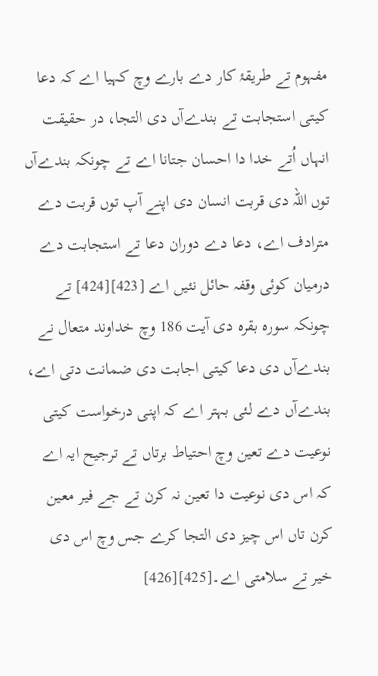مفہوم تے طریقۂ کار دے بارے وچ کہیا اے کہ دعا کيتی استجابت تے بندےآں دی التجا، در حقیقت انہاں اُتے خدا دا احسان جتانا اے تے چونکہ بندےآں توں اللہ دی قربت انسان دی اپنے آپ توں قربت دے مترادف اے، دعا دے دوران دعا تے استجابت دے درمیان کوئی وقفہ حائل نئيں اے [423][424] تے چونکہ سورہ بقرہ دی آیت 186 وچ خداوند متعال نے بندےآں دی دعا کيتی اجابت دی ضمانت دتی اے، بندےآں دے لئی بہتر اے کہ اپنی درخواست کيتی نوعیت دے تعین وچ احتیاط برتاں تے ترجیح ایہ اے کہ اس دی نوعیت دا تعین نہ کرن تے جے فیر معین کرن تاں اس چیز دی التجا کرے جس وچ اس دی خیر تے سلامتی اے۔[425][426]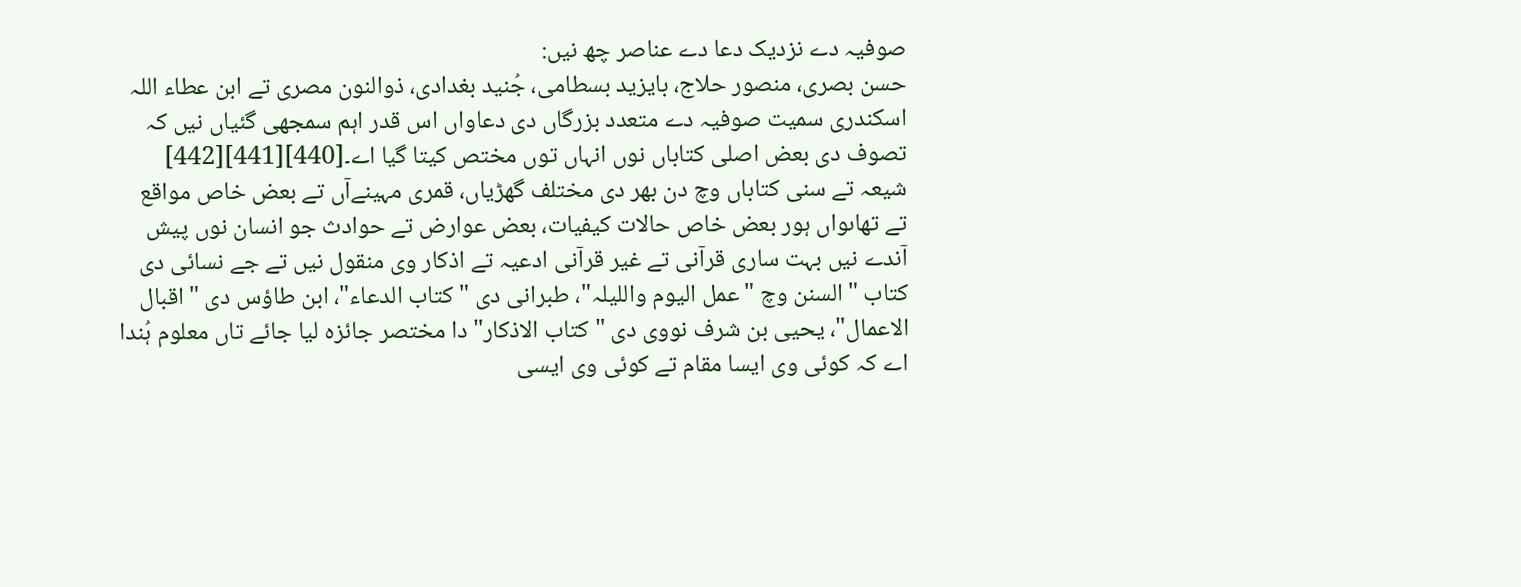صوفیہ دے نزدیک دعا دے عناصر چھ نيں:
حسن بصری، منصور حلاج، بایزید بسطامی، جُنید بغدادی، ذوالنون مصری تے ابن عطاء اللہ اسکندری سمیت صوفیہ دے متعدد بزرگاں دی دعاواں اس قدر اہم سمجھی گئیاں نيں کہ تصوف دی بعض اصلی کتاباں نوں انہاں توں مختص کيتا گیا اے۔[440][441][442]
شیعہ تے سنی کتاباں وچ دن بھر دی مختلف گھڑیاں، قمری مہینےآں تے بعض خاص مواقع تے تھاںواں ہور بعض خاص حالات کیفیات، بعض عوارض تے حوادث جو انسان نوں پیش آندے نيں بہت ساری قرآنی تے غیر قرآنی ادعیہ تے اذکار وی منقول نيں تے جے نسائی دی کتاب "السنن وچ "عمل الیوم واللیلہ"، طبرانی دی "کتاب الدعاء"، ابن طاؤس دی "اقبال الاعمال"، یحیی بن شرف نووی دی "کتاب الاذکار" دا مختصر جائزہ لیا جائے تاں معلوم ہُندا اے کہ کوئی وی ایسا مقام تے کوئی وی ایسی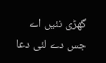گھڑی نئيں اے جس دے لئی دعا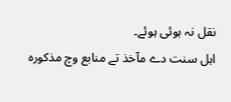نقل نہ ہوئی ہوئے۔
اہل سنت دے مآخذ تے منابع وچ مذکورہ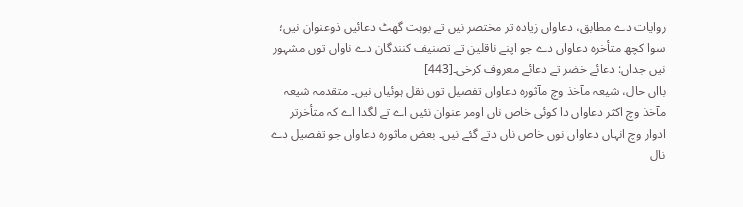روایات دے مطابق، دعاواں زیادہ تر مختصر نيں تے بوہت گھٹ دعائيں ذوعنوان نيں؛ سوا کچھ متأخرہ دعاواں دے جو اپنے ناقلین تے تصنیف کنندگان دے ناواں توں مشہور نيں جداں: دعائے خضر تے دعائے معروف کرخی۔[443]
بااں حال، شیعہ مآخذ وچ مآثورہ دعاواں تفصیل توں نقل ہوئیاں نيں۔ متقدمہ شیعہ مآخذ وچ اکثر دعاواں دا کوئی خاص ناں اومر عنوان نئيں اے تے لگدا اے کہ متأخرتر ادوار وچ انہاں دعاواں نوں خاص ناں دتے گئے نيں۔ بعض ماثورہ دعاواں جو تفصیل دے نال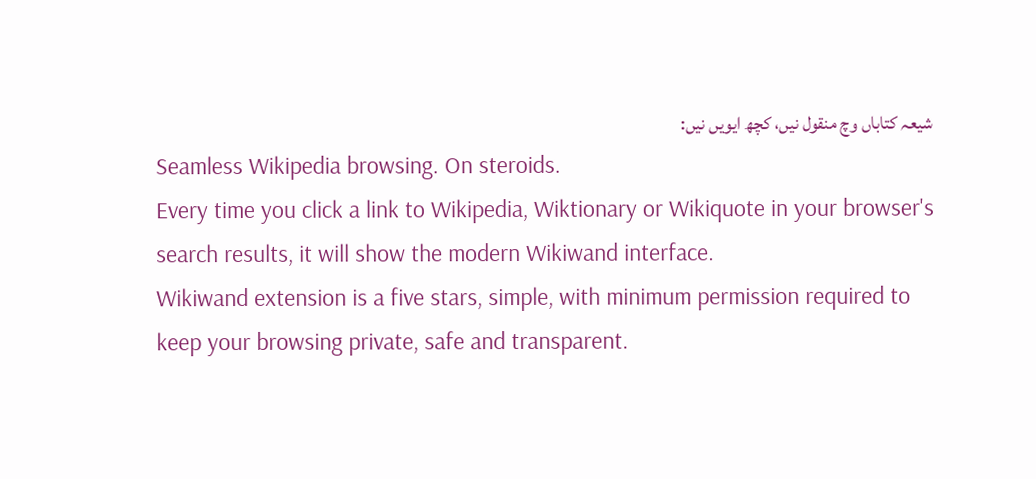شیعہ کتاباں وچ منقول نيں، کچھ ایويں نيں:
Seamless Wikipedia browsing. On steroids.
Every time you click a link to Wikipedia, Wiktionary or Wikiquote in your browser's search results, it will show the modern Wikiwand interface.
Wikiwand extension is a five stars, simple, with minimum permission required to keep your browsing private, safe and transparent.